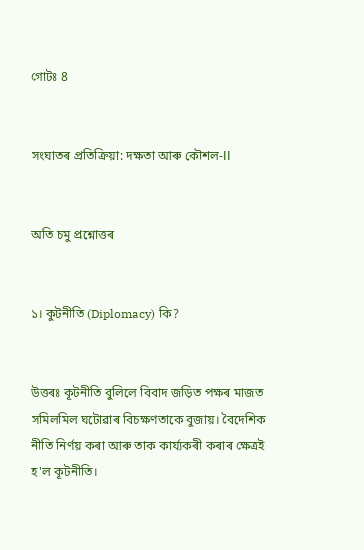গোটঃ 8


সংঘাতৰ প্ৰতিক্রিয়া: দক্ষতা আৰু কৌশল-ⅠⅠ


অতি চমু প্রশ্নোত্তৰ


১। কুটনীতি (Diplomacy) কি?


উত্তৰঃ কূটনীতি বুলিলে বিবাদ জড়িত পক্ষৰ মাজত সমিলমিল ঘটোৱাৰ বিচক্ষণতাকে বুজায়। বৈদেশিক নীতি নিৰ্ণয় কৰা আৰু তাক কাৰ্য্যকৰী কৰাৰ ক্ষেত্ৰই হ'ল কূটনীতি।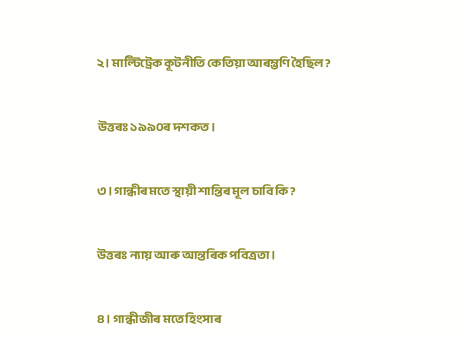২। মাল্টিট্রেক কূটনীতি কেতিয়া আৰম্ভণি হৈছিল?


উত্তৰঃ ১৯৯০ৰ দশকত।


৩। গান্ধীৰ মতে স্থায়ী শান্তিৰ মূল চাবি কি?


উত্তৰঃ ন্যায় আৰু আন্তৰিক পবিত্রতা।


৪। গান্ধীজীৰ মতে হিংসাৰ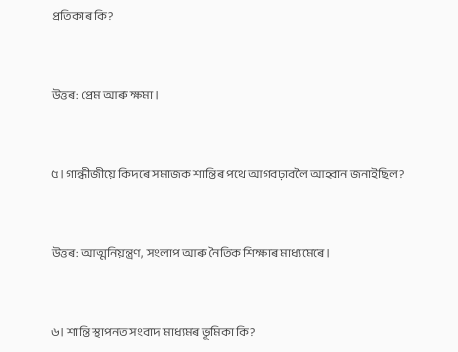প্ৰতিকাৰ কি?


উত্তৰ: প্ৰেম আৰু ক্ষমা।


৫। গান্ধীজীয়ে কিদৰে সমাজক শান্তিৰ পথে আগবঢ়াবলৈ আহ্বান জনাইছিল?


উত্তৰ: আত্মনিয়ন্ত্রণ, সংলাপ আৰু নৈতিক শিক্ষাৰ মাধ্যমেৰে।


৬। শান্তি স্থাপনত সংবাদ মাধ্যমৰ ভূমিকা কি?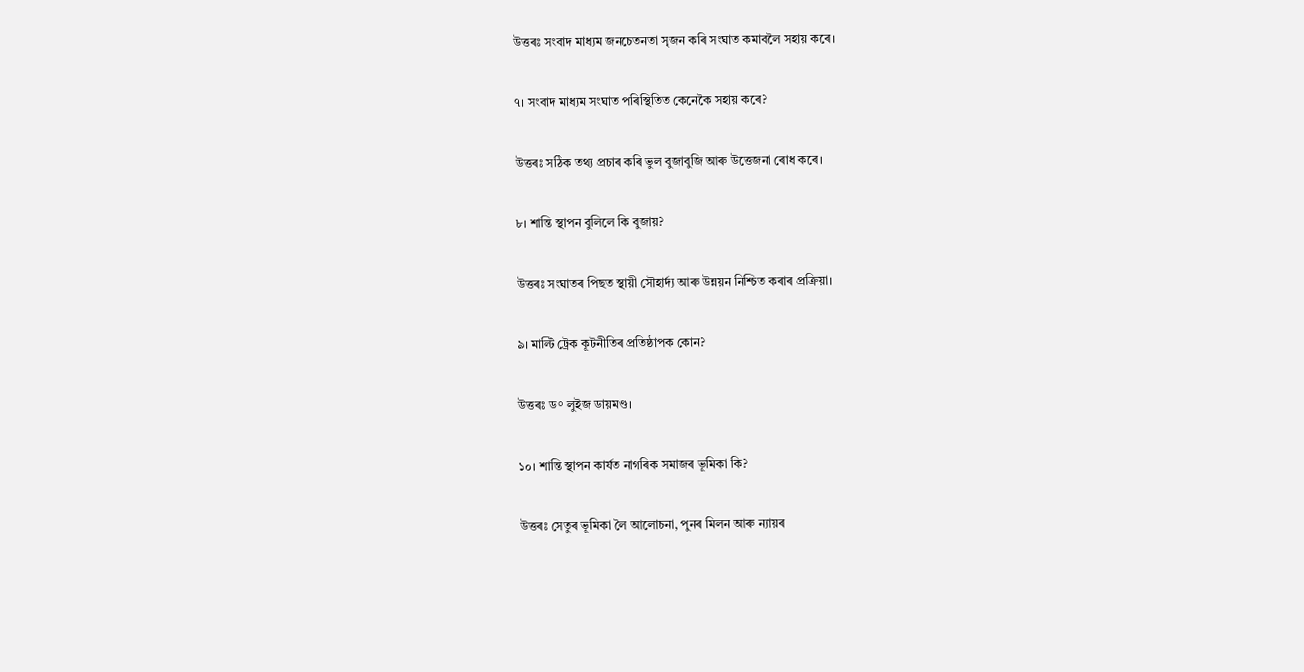উত্তৰঃ সংবাদ মাধ্যম জনচেতনতা সৃজন কৰি সংঘাত কমাবলৈ সহায় কৰে।


৭। সংবাদ মাধ্যম সংঘাত পৰিস্থিতিত কেনেকৈ সহায় কৰে?


উত্তৰঃ সঠিক তথ্য প্ৰচাৰ কৰি ভুল বুজাবুজি আৰু উত্তেজনা ৰোধ কৰে।


৮। শান্তি স্থাপন বুলিলে কি বুজায়?


উত্তৰঃ সংঘাতৰ পিছত স্থায়ী সৌহার্দ্য আৰু উন্নয়ন নিশ্চিত কৰাৰ প্ৰক্ৰিয়া।


৯। মাল্টি ট্রেক কূটনীতিৰ প্ৰতিষ্ঠাপক কোন?


উত্তৰঃ ড° লুইজ ডায়মণ্ড।


১০। শান্তি স্থাপন কার্যত নাগৰিক সমাজৰ ভূমিকা কি?


উত্তৰঃ সেতুৰ ভূমিকা লৈ আলোচনা, পুনৰ মিলন আৰু ন্যায়ৰ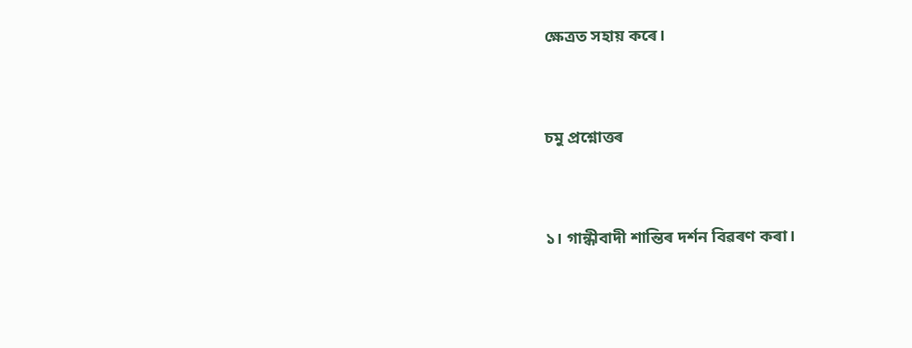ক্ষেত্ৰত সহায় কৰে।


চমু প্রশ্নোত্তৰ


১। গান্ধীবাদী শান্তিৰ দৰ্শন বিৱৰণ কৰা।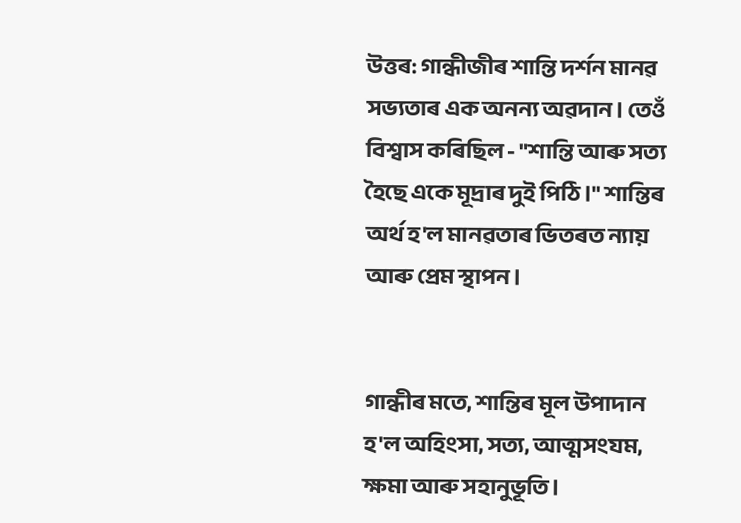উত্তৰ: গান্ধীজীৰ শান্তি দর্শন মানৱ সভ্যতাৰ এক অনন্য অৱদান। তেওঁ বিশ্বাস কৰিছিল - "শান্তি আৰু সত্য হৈছে একে মূদ্রাৰ দুই পিঠি।" শান্তিৰ অৰ্থ হ'ল মানৱতাৰ ভিতৰত ন্যায় আৰু প্রেম স্থাপন।


গান্ধীৰ মতে, শান্তিৰ মূল উপাদান হ'ল অহিংসা, সত্য, আত্মসংযম, ক্ষমা আৰু সহানুভূতি।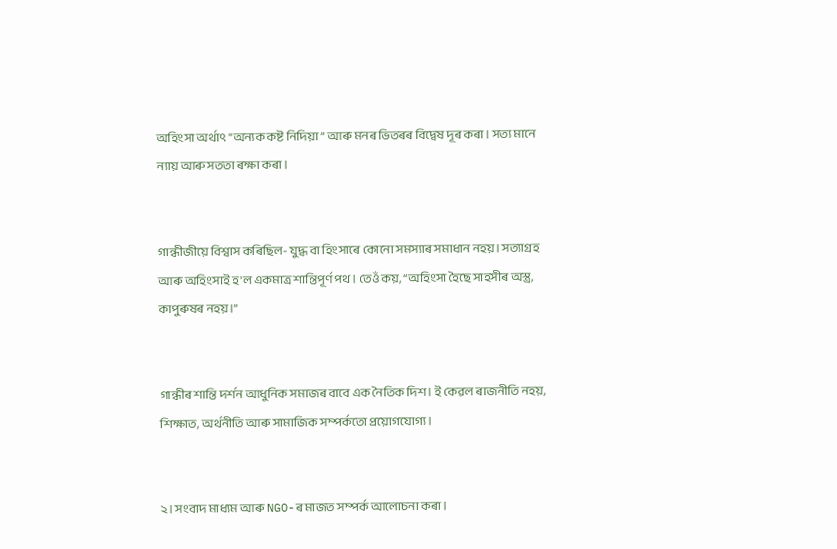অহিংসা অর্থাৎ "অন্যক কষ্ট নিদিয়া” আৰু মনৰ ভিতৰৰ বিদ্বেষ দূৰ কৰা। সত্য মানে ন্যায় আৰু সততা ৰক্ষা কৰা।


গান্ধীজীয়ে বিশ্বাস কৰিছিল- যুদ্ধ বা হিংসাৰে কোনো সমস্যাৰ সমাধান নহয়। সত্যাগ্রহ আৰু অহিংসাই হ'ল একমাত্র শান্তিপূর্ণ পথ। তেওঁ কয়, “অহিংসা হৈছে সাহসীৰ অস্ত্র, কাপুৰুষৰ নহয়।”


গান্ধীৰ শান্তি দৰ্শন আধুনিক সমাজৰ বাবে এক নৈতিক দিশ। ই কেৱল ৰাজনীতি নহয়, শিক্ষাত, অর্থনীতি আৰু সামাজিক সম্পর্কতো প্রয়োগযোগ্য।


২। সংবাদ মাধ্যম আৰু NGO-ৰ মাজত সম্পর্ক আলোচনা কৰা।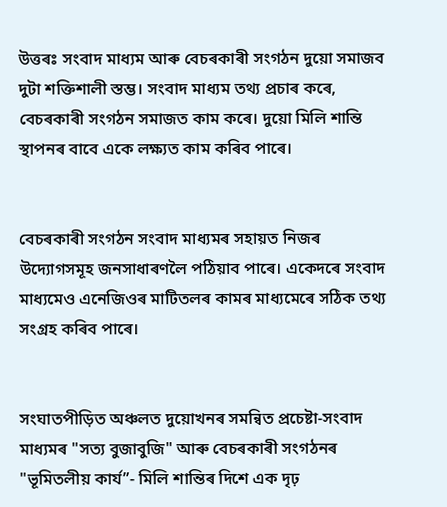উত্তৰঃ সংবাদ মাধ্যম আৰু বেচৰকাৰী সংগঠন দুয়ো সমাজব দুটা শক্তিশালী স্তম্ভ। সংবাদ মাধ্যম তথ্য প্ৰচাৰ কৰে, বেচৰকাৰী সংগঠন সমাজত কাম কৰে। দুয়ো মিলি শান্তি স্থাপনৰ বাবে একে লক্ষ্যত কাম কৰিব পাৰে।


বেচৰকাৰী সংগঠন সংবাদ মাধ্যমৰ সহায়ত নিজৰ উদ্যোগসমূহ জনসাধাৰণলৈ পঠিয়াব পাৰে। একেদৰে সংবাদ মাধ্যমেও এনেজিওৰ মাটিতলৰ কামৰ মাধ্যমেৰে সঠিক তথ্য সংগ্ৰহ কৰিব পাৰে।


সংঘাতপীড়িত অঞ্চলত দুয়োখনৰ সমন্বিত প্রচেষ্টা-সংবাদ মাধ্যমৰ "সত্য বুজাবুজি" আৰু বেচৰকাৰী সংগঠনৰ "ভূমিতলীয় কার্য”- মিলি শান্তিৰ দিশে এক দৃঢ়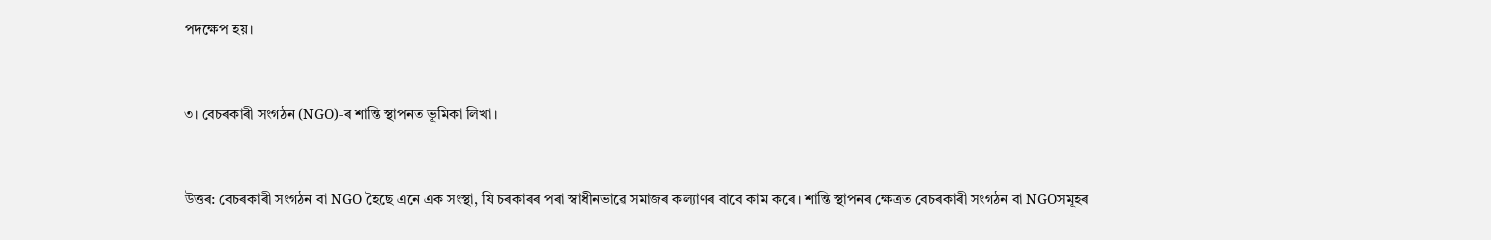পদক্ষেপ হয়।


৩। বেচৰকাৰী সংগঠন (NGO)-ৰ শান্তি স্থাপনত ভূমিকা লিখা।


উত্তৰ: বেচৰকাৰী সংগঠন বা NGO হৈছে এনে এক সংস্থা, যি চৰকাৰৰ পৰা স্বাধীনভাৱে সমাজৰ কল্যাণৰ বাবে কাম কৰে। শান্তি স্থাপনৰ ক্ষেত্ৰত বেচৰকাৰী সংগঠন বা NGOসমূহৰ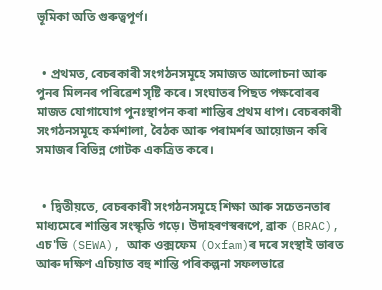ভূমিকা অতি গুৰুত্বপূৰ্ণ।


  • প্রথমত, বেচৰকাৰী সংগঠনসমূহে সমাজত আলোচনা আৰু পুনৰ মিলনৰ পৰিৱেশ সৃষ্টি কৰে। সংঘাতৰ পিছত পক্ষবোৰৰ মাজত যোগাযোগ পুনঃস্থাপন কৰা শান্তিৰ প্ৰথম ধাপ। বেচৰকাৰী সংগঠনসমূহে কর্মশালা, বৈঠক আৰু পৰামৰ্শৰ আয়োজন কৰি সমাজৰ বিভিন্ন গোটক একত্রিত কৰে।


  • দ্বিতীয়তে, বেচৰকাৰী সংগঠনসমূহে শিক্ষা আৰু সচেতনতাৰ মাধ্যমেৰে শান্তিৰ সংস্কৃতি গড়ে। উদাহৰণস্বৰূপে, ব্রাক (BRAC), এচ'ভি (SEWA), আক ওক্সফেম (Oxfam)ৰ দৰে সংস্থাই ভাৰত আৰু দক্ষিণ এচিয়াত বহু শান্তি পৰিকল্পনা সফলভাৱে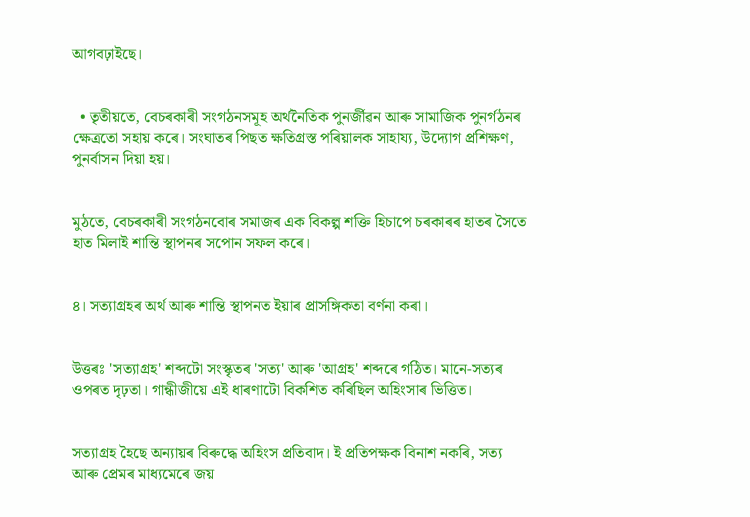আগবঢ়াইছে।


  • তৃতীয়তে, বেচৰকাৰী সংগঠনসমূহ অর্থনৈতিক পুনর্জীৱন আৰু সামাজিক পুনর্গঠনৰ ক্ষেত্ৰতো সহায় কৰে। সংঘাতৰ পিছত ক্ষতিগ্রস্ত পৰিয়ালক সাহায্য, উদ্যোগ প্রশিক্ষণ, পুনর্বাসন দিয়া হয়।


মুঠতে, বেচৰকাৰী সংগঠনবোৰ সমাজৰ এক বিকল্প শক্তি হিচাপে চৰকাৰৰ হাতৰ সৈতে হাত মিলাই শান্তি স্থাপনৰ সপোন সফল কৰে।


৪। সত্যাগ্রহৰ অৰ্থ আৰু শান্তি স্থাপনত ইয়াৰ প্রাসঙ্গিকতা বর্ণনা কৰা।


উত্তৰঃ 'সত্যাগ্রহ' শব্দটো সংস্কৃতৰ 'সত্য' আৰু 'আগ্রহ' শব্দৰে গঠিত। মানে-সত্যৰ ওপৰত দৃঢ়তা। গান্ধীজীয়ে এই ধাৰণাটো বিকশিত কৰিছিল অহিংসাৰ ভিত্তিত।


সত্যাগ্রহ হৈছে অন্যায়ৰ বিৰুদ্ধে অহিংস প্রতিবাদ। ই প্রতিপক্ষক বিনাশ নকৰি, সত্য আৰু প্ৰেমৰ মাধ্যমেৰে জয়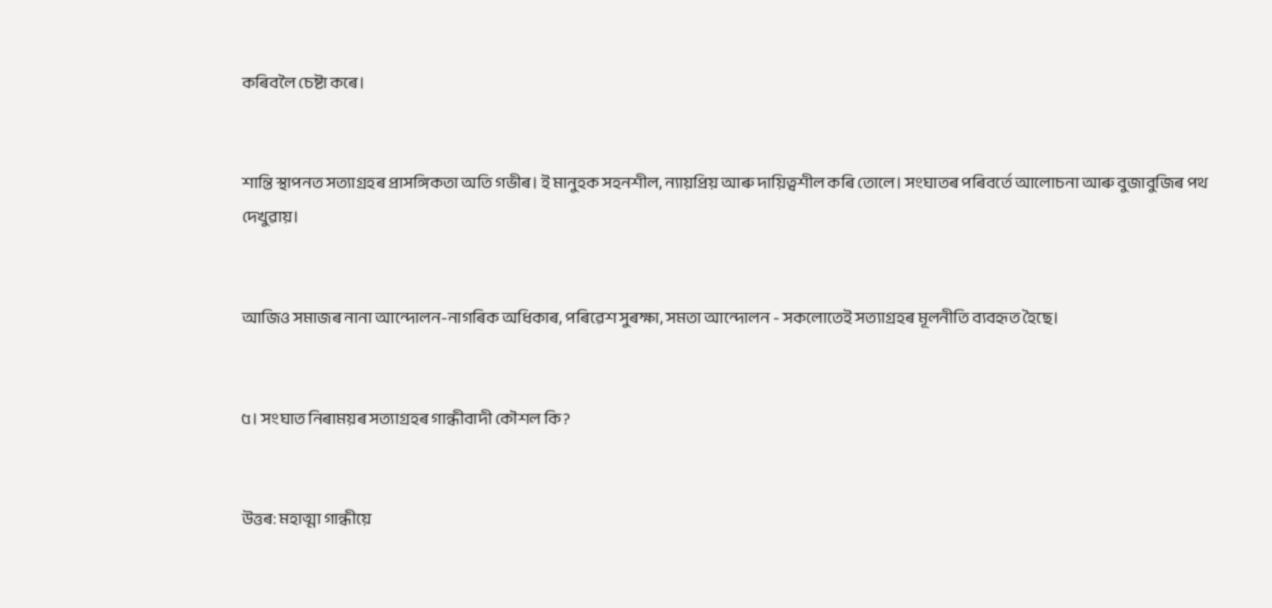কৰিবলৈ চেষ্টা কৰে।


শান্তি স্থাপনত সত্যাগ্ৰহৰ প্রাসঙ্গিকতা অতি গভীৰ। ই মানুহক সহনশীল, ন্যায়প্রিয় আৰু দায়িত্বশীল কৰি তোলে। সংঘাতৰ পৰিবৰ্তে আলোচনা আৰু বুজাবুজিৰ পথ দেখুৱায়।


আজিও সমাজৰ নানা আন্দোলন-নাগৰিক অধিকাৰ, পৰিৱেশ সুৰক্ষা, সমতা আন্দোলন - সকলোতেই সত্যাগ্রহৰ মূলনীতি ব্যবহৃত হৈছে।


৫। সংঘাত নিৰাময়ৰ সত্যাগ্ৰহৰ গান্ধীবাদী কৌশল কি?


উত্তৰ: মহাত্মা গান্ধীয়ে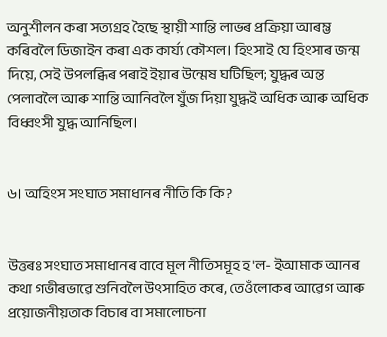অনুশীলন কৰা সত্যগ্রহ হৈছে স্থায়ী শান্তি লাভৰ প্ৰক্ৰিয়া আৰম্ভ কৰিবলৈ ডিজাইন কৰা এক কাৰ্য্য কৌশল। হিংসাই যে হিংসাৰ জন্ম দিয়ে, সেই উপলব্ধিৰ পৰাই ইয়াৰ উন্মেষ ঘটিছিল; যুদ্ধৰ অন্ত পেলাবলৈ আৰু শান্তি আনিবলৈ যুঁজ দিয়া যুদ্ধই অধিক আৰু অধিক বিধ্বংসী যুদ্ধ আনিছিল।


৬। অহিংস সংঘাত সমাধানৰ নীতি কি কি?


উত্তৰঃ সংঘাত সমাধানৰ বাবে মূল নীতিসমূহ হ'ল- ইআমাক আনৰ কথা গভীৰভাৱে শুনিবলৈ উৎসাহিত কৰে, তেওঁলোকৰ আৱেগ আৰু প্রয়োজনীয়তাক বিচাৰ বা সমালোচনা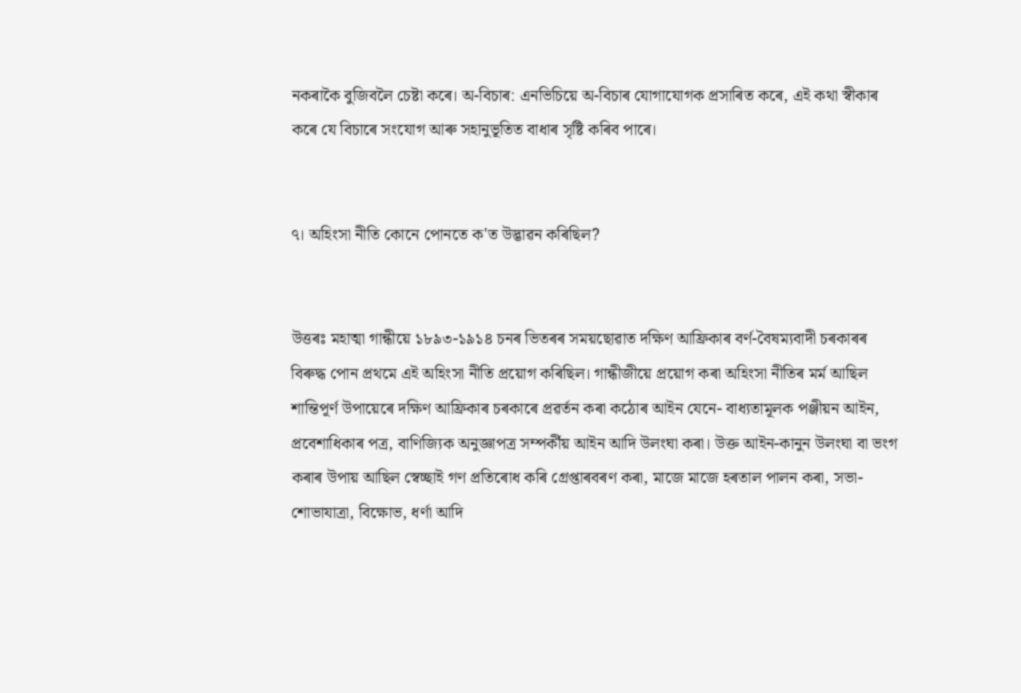নকৰাকৈ বুজিবলৈ চেষ্টা কৰে। অ-বিচাৰ: এনভিচিয়ে অ-বিচাৰ যোগাযোগক প্ৰসাৰিত কৰে, এই কথা স্বীকাৰ কৰে যে বিচাৰে সংযোগ আৰু সহানুভূতিত বাধাৰ সৃষ্টি কৰিব পাৰে।


৭। অহিংসা নীতি কোনে পোনতে ক'ত উদ্ভাৱন কৰিছিল?


উত্তৰঃ মহাত্মা গান্ধীয়ে ১৮৯৩-১৯১৪ চনৰ ভিতৰৰ সময়ছোৱাত দক্ষিণ আফ্ৰিকাৰ বৰ্ণ-বৈষম্যবাদী চৰকাৰৰ বিৰুদ্ধ পোন প্ৰথমে এই অহিংসা নীতি প্রয়োগ কৰিছিল। গান্ধীজীয়ে প্ৰয়োগ কৰা অহিংসা নীতিৰ মৰ্ম আছিল শান্তিপূর্ণ উপায়েৰে দক্ষিণ আফ্ৰিকাৰ চৰকাৰে প্ৰৱৰ্তন কৰা কঠোৰ আইন যেনে- বাধ্যতামূলক পঞ্জীয়ন আইন, প্রবেশাধিকাৰ পত্র, বাণিজ্যিক অনুজ্ঞাপত্র সম্পর্কীয় আইন আদি উলংঘা কৰা। উক্ত আইন-কানুন উলংঘা বা ভংগ কৰাৰ উপায় আছিল স্বেচ্ছাই গণ প্ৰতিৰোধ কৰি গ্ৰেপ্তাৰবৰণ কৰা, মাজে মাজে হৰতাল পালন কৰা, সভা-শোভাযাত্রা, বিক্ষোভ, ধর্ণা আদি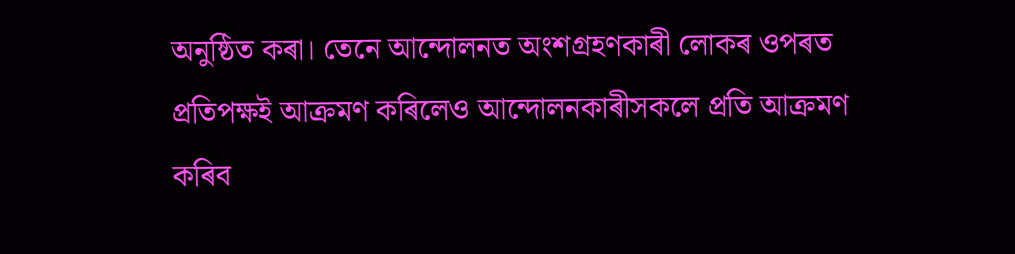অনুষ্ঠিত কৰা। তেনে আন্দোলনত অংশগ্ৰহণকাৰী লোকৰ ওপৰত প্ৰতিপক্ষই আক্ৰমণ কৰিলেও আন্দোলনকাৰীসকলে প্রতি আক্ৰমণ কৰিব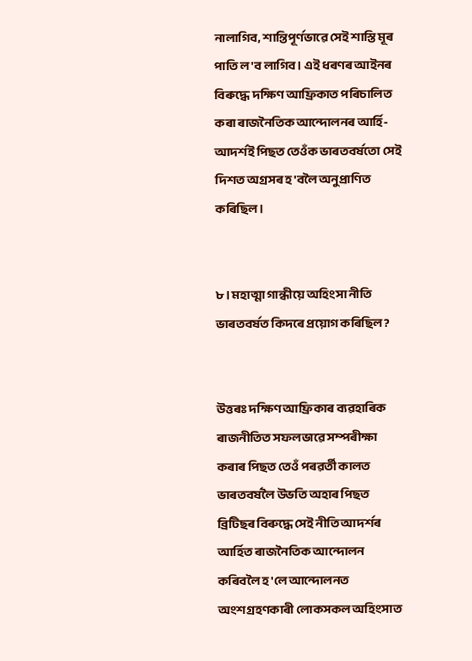নালাগিব, শান্তিপূর্ণভাৱে সেই শাস্তি মূৰ পাতি ল'ব লাগিব। এই ধৰণৰ আইনৰ বিৰুদ্ধে দক্ষিণ আফ্রিকাত পৰিচালিত কৰা ৰাজনৈতিক আন্দোলনৰ আৰ্হি-আদর্শই পিছত তেওঁক ভাৰতবৰ্ষতো সেই দিশত অগ্ৰসৰ হ'বলৈ অনুপ্রাণিত কৰিছিল।


৮। মহাত্মা গান্ধীয়ে অহিংসা নীতি ভাৰতবৰ্ষত কিদৰে প্ৰয়োগ কৰিছিল?


উত্তৰঃ দক্ষিণ আফ্ৰিকাৰ ব্যৱহাৰিক ৰাজনীতিত সফলভাৱে সম্পৰীক্ষা কৰাৰ পিছত তেওঁ পৰৱৰ্তী কালত ভাৰতবৰ্ষলৈ উভতি অহাৰ পিছত ব্ৰিটিছৰ বিৰুদ্ধে সেই নীতি আদৰ্শৰ আৰ্হিত ৰাজনৈতিক আন্দোলন কৰিবলৈ হ'লে আন্দোলনত অংশগ্ৰহণকাৰী লোকসকল অহিংসাত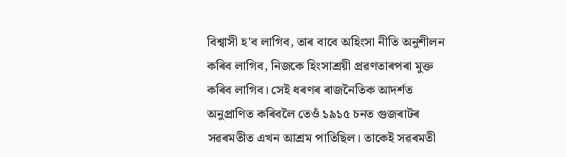বিশ্বাসী হ'ব লাগিব, তাৰ বাবে অহিংসা নীতি অনুশীলন কৰিব লাগিব, নিজকে হিংসাশ্রয়ী প্ৰৱণতাৰপৰা মুক্ত কৰিব লাগিব। সেই ধৰণৰ ৰাজনৈতিক আদৰ্শত অনুপ্রাণিত কৰিবলৈ তেওঁ ১৯১৫ চনত গুজৰাটৰ সৱৰমতীত এখন আশ্রম পাতিছিল। তাকেই সৱৰমতী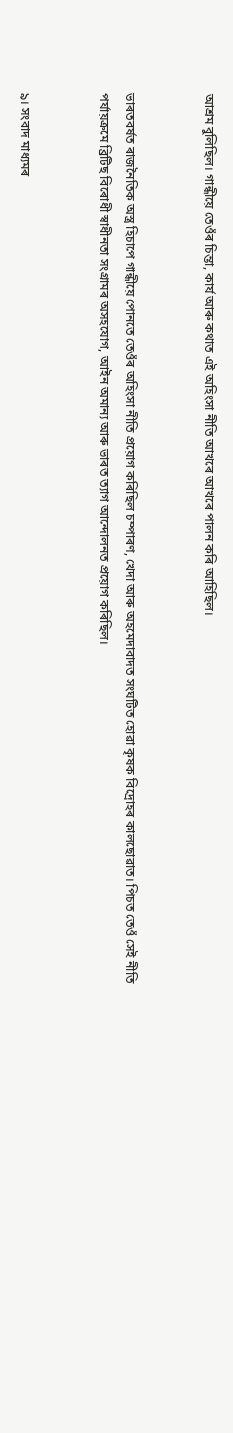আশ্ৰম বুলিছিল। গান্ধীয়ে তেওঁৰ চিন্তা, কাৰ্য আৰু কথাত এই অহিংসা নীতি আখৰে আখৰে পালন কৰি আহিছিল।


ভাৰতবৰ্ষত ৰাজনৈতিক অস্ত্র হিচাপে গান্ধীয়ে পোনতে তেওঁৰ অহিংসা নীতি প্রয়োগ কৰিছিল চম্পাৰণ, খেদা আৰু অহমেদাবাদত সংঘটিত হোৱা কৃষক বিদ্ৰোহৰ কালছোৱাত। পিচত তেওঁ সেই নীতি পর্যায়ক্রমে ব্ৰিটিছ বিৰোধী স্বাধীনতা সংগ্ৰামৰ অসহযোগ, আইন অমান্য আৰু ভাৰত ত্যাগ আন্দোলনত প্রয়োগ কৰিছিল।


৯। সংবাদ মাধ্যমৰ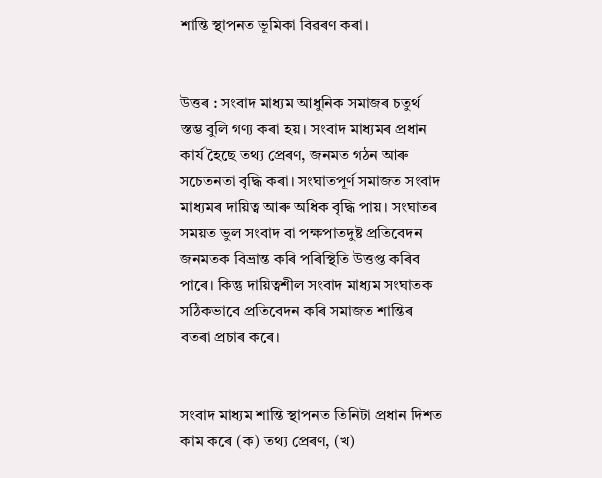শান্তি স্থাপনত ভূমিকা বিৱৰণ কৰা।


উত্তৰ : সংবাদ মাধ্যম আধুনিক সমাজৰ চতুৰ্থ স্তম্ভ বুলি গণ্য কৰা হয়। সংবাদ মাধ্যমৰ প্ৰধান কাৰ্য হৈছে তথ্য প্ৰেৰণ, জনমত গঠন আৰু সচেতনতা বৃদ্ধি কৰা। সংঘাতপূর্ণ সমাজত সংবাদ মাধ্যমৰ দায়িত্ব আৰু অধিক বৃদ্ধি পায়। সংঘাতৰ সময়ত ভুল সংবাদ বা পক্ষপাতদুষ্ট প্রতিবেদন জনমতক বিভ্রান্ত কৰি পৰিস্থিতি উত্তপ্ত কৰিব পাৰে। কিন্তু দায়িত্বশীল সংবাদ মাধ্যম সংঘাতক সঠিকভাবে প্রতিবেদন কৰি সমাজত শান্তিৰ বতৰা প্ৰচাৰ কৰে।


সংবাদ মাধ্যম শান্তি স্থাপনত তিনিটা প্রধান দিশত কাম কৰে (ক) তথ্য প্ৰেৰণ, (খ)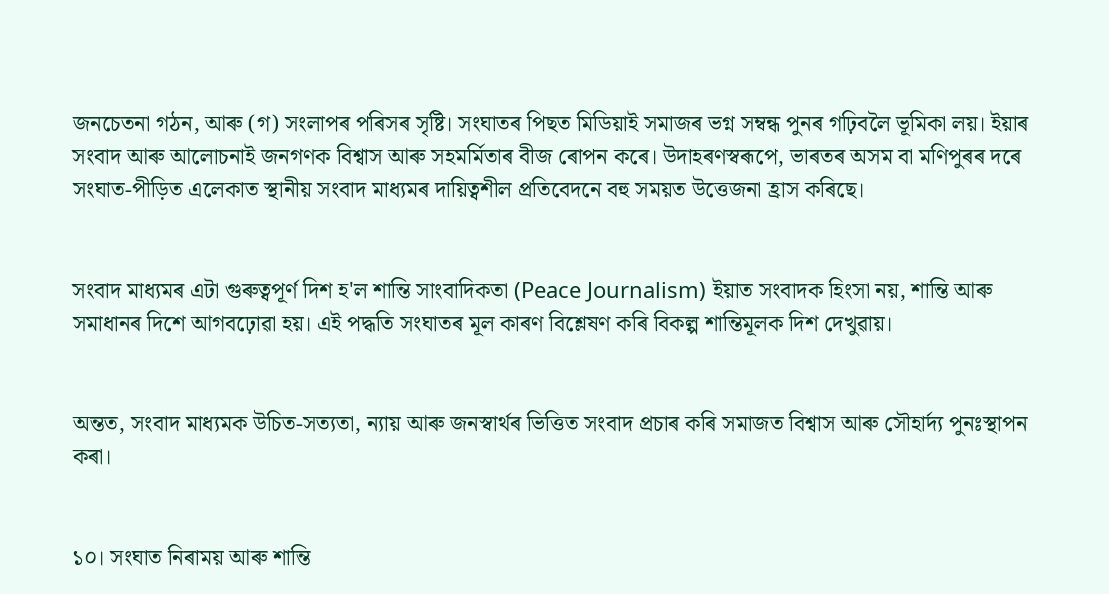জনচেতনা গঠন, আৰু (গ) সংলাপৰ পৰিসৰ সৃষ্টি। সংঘাতৰ পিছত মিডিয়াই সমাজৰ ভগ্ন সম্বন্ধ পুনৰ গঢ়িবলৈ ভূমিকা লয়। ইয়াৰ সংবাদ আৰু আলোচনাই জনগণক বিশ্বাস আৰু সহমর্মিতাৰ বীজ ৰোপন কৰে। উদাহৰণস্বৰূপে, ভাৰতৰ অসম বা মণিপুৰৰ দৰে সংঘাত-পীড়িত এলেকাত স্থানীয় সংবাদ মাধ্যমৰ দায়িত্বশীল প্রতিবেদনে বহু সময়ত উত্তেজনা হ্রাস কৰিছে।


সংবাদ মাধ্যমৰ এটা গুৰুত্বপূর্ণ দিশ হ'ল শান্তি সাংবাদিকতা (Peace Journalism) ইয়াত সংবাদক হিংসা নয়, শান্তি আৰু সমাধানৰ দিশে আগবঢ়োৱা হয়। এই পদ্ধতি সংঘাতৰ মূল কাৰণ বিশ্লেষণ কৰি বিকল্প শান্তিমূলক দিশ দেখুৱায়।


অন্তত, সংবাদ মাধ্যমক উচিত-সত্যতা, ন্যায় আৰু জনস্বাৰ্থৰ ভিত্তিত সংবাদ প্ৰচাৰ কৰি সমাজত বিশ্বাস আৰু সৌহার্দ্য পুনঃস্থাপন কৰা।


১০। সংঘাত নিৰাময় আৰু শান্তি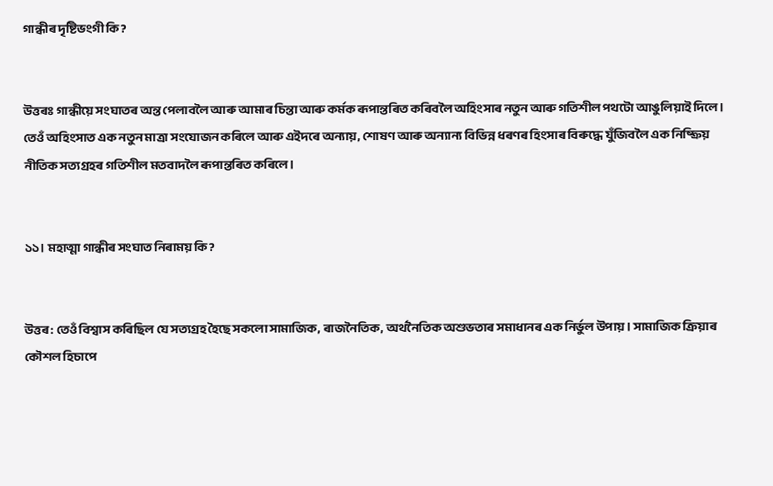গান্ধীৰ দৃষ্টিভংগী কি?


উত্তৰঃ গান্ধীয়ে সংঘাতৰ অন্ত পেলাবলৈ আৰু আমাৰ চিন্তা আৰু কৰ্মক ৰূপান্তৰিত কৰিবলৈ অহিংসাৰ নতুন আৰু গতিশীল পথটো আঙুলিয়াই দিলে। তেওঁ অহিংসাত এক নতুন মাত্রা সংযোজন কৰিলে আৰু এইদৰে অন্যায়, শোষণ আৰু অন্যান্য বিভিন্ন ধৰণৰ হিংসাৰ বিৰুদ্ধে যুঁজিবলৈ এক নিষ্ক্রিয় নীতিক সত্যগ্ৰহৰ গতিশীল মতবাদলৈ ৰূপান্তৰিত কৰিলে।


১১। মহাত্মা গান্ধীৰ সংঘাত নিৰাময় কি?


উত্তৰ: তেওঁ বিশ্বাস কৰিছিল যে সত্যগ্রহ হৈছে সকলো সামাজিক, ৰাজনৈতিক, অর্থনৈতিক অশুভতাৰ সমাধানৰ এক নির্ভুল উপায়। সামাজিক ক্ৰিয়াৰ কৌশল হিচাপে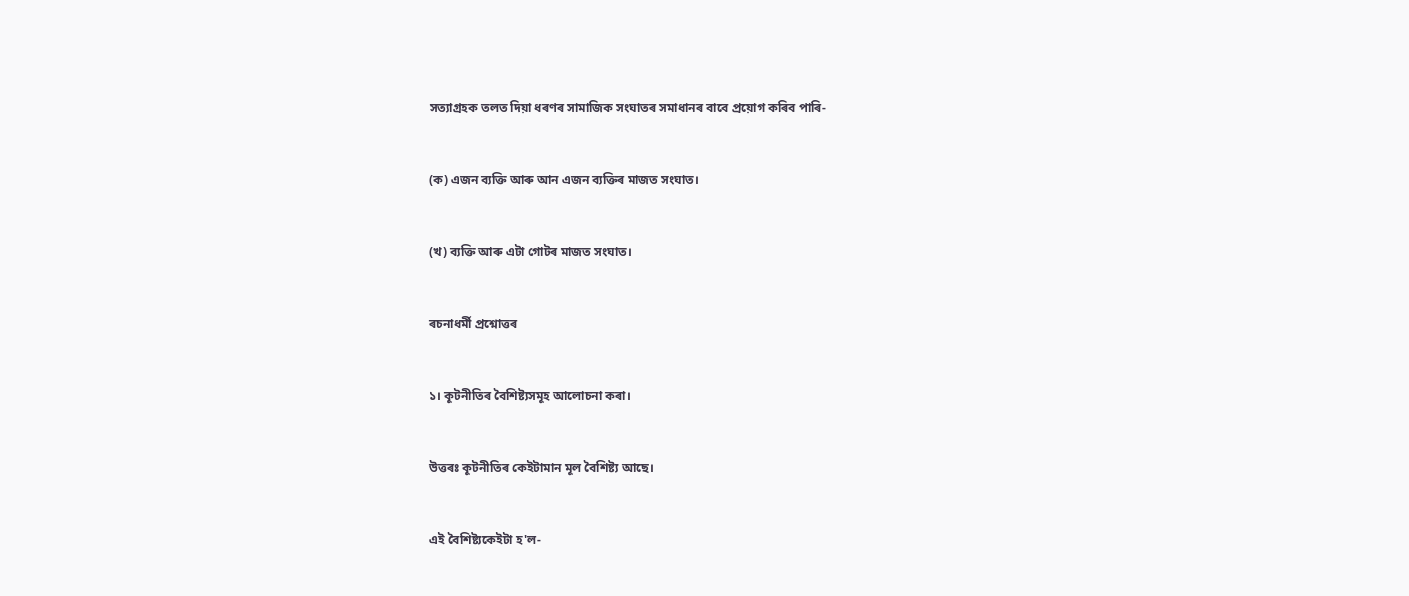সত্যাগ্রহক তলত দিয়া ধৰণৰ সামাজিক সংঘাতৰ সমাধানৰ বাবে প্ৰয়োগ কৰিব পাৰি-


(ক) এজন ব্যক্তি আৰু আন এজন ব্যক্তিৰ মাজত সংঘাত।


(খ) ব্যক্তি আৰু এটা গোটৰ মাজত সংঘাত।


ৰচনাধৰ্মী প্রশ্নোত্তৰ


১। কূটনীতিৰ বৈশিষ্ট্যসমূহ আলোচনা কৰা।


উত্তৰঃ কূটনীতিৰ কেইটামান মূল বৈশিষ্ট্য আছে।


এই বৈশিষ্ট্যকেইটা হ'ল-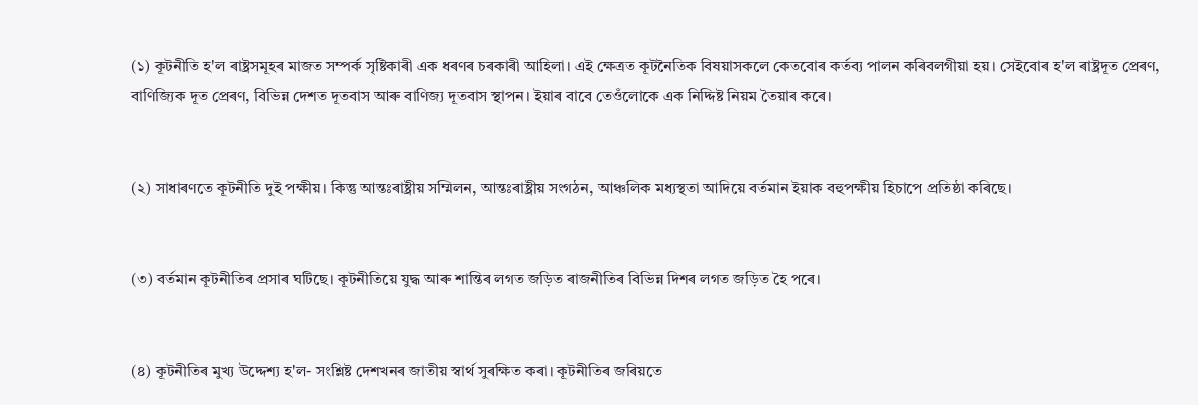(১) কূটনীতি হ'ল ৰাষ্ট্ৰসমূহৰ মাজত সম্পৰ্ক সৃষ্টিকাৰী এক ধৰণৰ চৰকাৰী আহিলা। এই ক্ষেত্রত কূটনৈতিক বিষয়াসকলে কেতবোৰ কৰ্তব্য পালন কৰিবলগীয়া হয়। সেইবোৰ হ'ল ৰাষ্ট্ৰদূত প্ৰেৰণ, বাণিজ্যিক দূত প্ৰেৰণ, বিভিন্ন দেশত দূতবাস আৰু বাণিজ্য দূতবাস স্থাপন। ইয়াৰ বাবে তেওঁলোকে এক নিদ্দিষ্ট নিয়ম তৈয়াৰ কৰে।


(২) সাধাৰণতে কূটনীতি দুই পক্ষীয়। কিন্তু আন্তঃৰাষ্ট্ৰীয় সম্মিলন, আন্তঃৰাষ্ট্ৰীয় সংগঠন, আঞ্চলিক মধ্যস্থতা আদিয়ে বর্তমান ইয়াক বহুপক্ষীয় হিচাপে প্রতিষ্ঠা কৰিছে।


(৩) বর্তমান কূটনীতিৰ প্ৰসাৰ ঘটিছে। কূটনীতিয়ে যুদ্ধ আৰু শান্তিৰ লগত জড়িত ৰাজনীতিৰ বিভিন্ন দিশৰ লগত জড়িত হৈ পৰে।


(৪) কূটনীতিৰ মুখ্য উদ্দেশ্য হ'ল- সংশ্লিষ্ট দেশখনৰ জাতীয় স্বার্থ সুৰক্ষিত কৰা। কূটনীতিৰ জৰিয়তে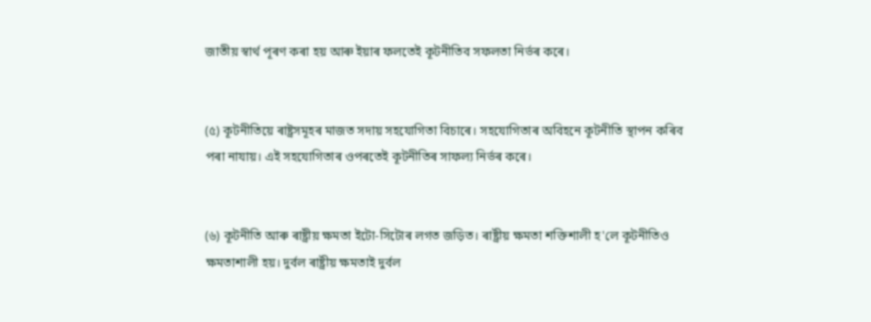জাতীয় স্বার্থ পূৰণ কৰা হয় আৰু ইয়াৰ ফলতেই কূটনীতিব সফলতা নিৰ্ভৰ কৰে।


(৫) কূটনীতিয়ে ৰাষ্ট্ৰসমূহৰ মাজত সদায় সহযোগিতা বিচাৰে। সহযোগিতাৰ অবিহনে কূটনীতি স্থাপন কৰিব পৰা নাযায়। এই সহযোগিতাৰ ওপৰতেই কূটনীতিৰ সাফল্য নিৰ্ভৰ কৰে।


(৬) কূটনীতি আৰু ৰাষ্ট্ৰীয় ক্ষমতা ইটো-সিটোৰ লগত জড়িত। ৰাষ্ট্ৰীয় ক্ষমতা শক্তিশালী হ'লে কূটনীতিও ক্ষমতাশালী হয়। দুৰ্বল ৰাষ্ট্ৰীয় ক্ষমতাই দুর্বল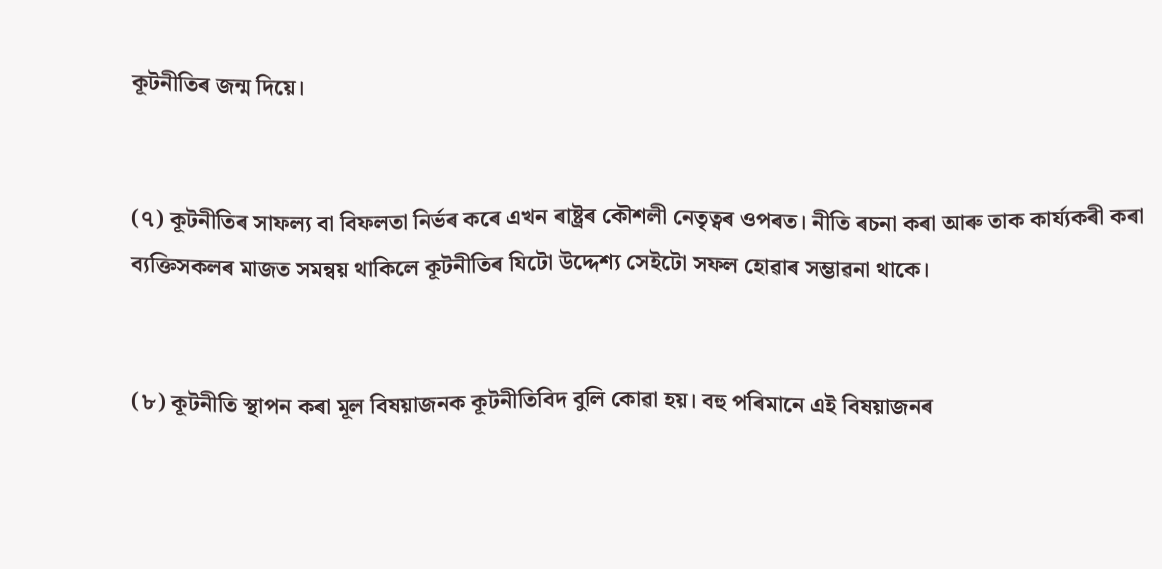কূটনীতিৰ জন্ম দিয়ে।


(৭) কূটনীতিৰ সাফল্য বা বিফলতা নিৰ্ভৰ কৰে এখন ৰাষ্ট্ৰৰ কৌশলী নেতৃত্বৰ ওপৰত। নীতি ৰচনা কৰা আৰু তাক কাৰ্য্যকৰী কৰা ব্যক্তিসকলৰ মাজত সমন্বয় থাকিলে কূটনীতিৰ যিটো উদ্দেশ্য সেইটো সফল হোৱাৰ সম্ভাৱনা থাকে।


(৮) কূটনীতি স্থাপন কৰা মূল বিষয়াজনক কূটনীতিবিদ বুলি কোৱা হয়। বহু পৰিমানে এই বিষয়াজনৰ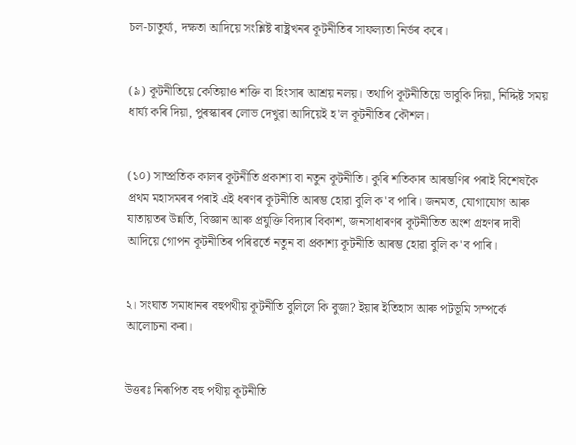চল-চাতুর্য্য, দক্ষতা আদিয়ে সংশ্লিষ্ট ৰাষ্ট্ৰখনৰ কূটনীতিৰ সাফল্যতা নিৰ্ভৰ কৰে।


(৯) কূটনীতিয়ে কেতিয়াও শক্তি বা হিংসাৰ আশ্রয় নলয়। তথাপি কূটনীতিয়ে ভাবুকি দিয়া, নিদ্দিষ্ট সময় ধাৰ্য্য কৰি দিয়া, পুৰস্কাৰৰ লোভ দেখুৱা আদিয়েই হ'ল কূটনীতিৰ কৌশল।


(১০) সাম্প্ৰতিক কালৰ কূটনীতি প্রকাশ্য বা নতুন কূটনীতি। কুৰি শতিকাৰ আৰম্ভণিৰ পৰাই বিশেষকৈ প্রথম মহাসমৰৰ পৰাই এই ধৰণৰ কূটনীতি আৰম্ভ হোৱা বুলি ক'ব পাৰি। জনমত, যোগাযোগ আৰু যাতায়তৰ উন্নতি, বিজ্ঞান আৰু প্রযুক্তি বিদ্যাৰ বিকাশ, জনসাধাৰণৰ কূটনীতিত অংশ গ্ৰহণৰ দাবী আদিয়ে গোপন কূটনীতিৰ পৰিৱৰ্তে নতুন বা প্রকাশ্য কূটনীতি আৰম্ভ হোৱা বুলি ক'ব পাৰি।


২। সংঘাত সমাধানৰ বহুপথীয় কূটনীতি বুলিলে কি বুজা? ইয়াৰ ইতিহাস আৰু পটভূমি সম্পর্কে আলোচনা কৰা।


উত্তৰঃ নিৰূপিত বহু পথীয় কূটনীতি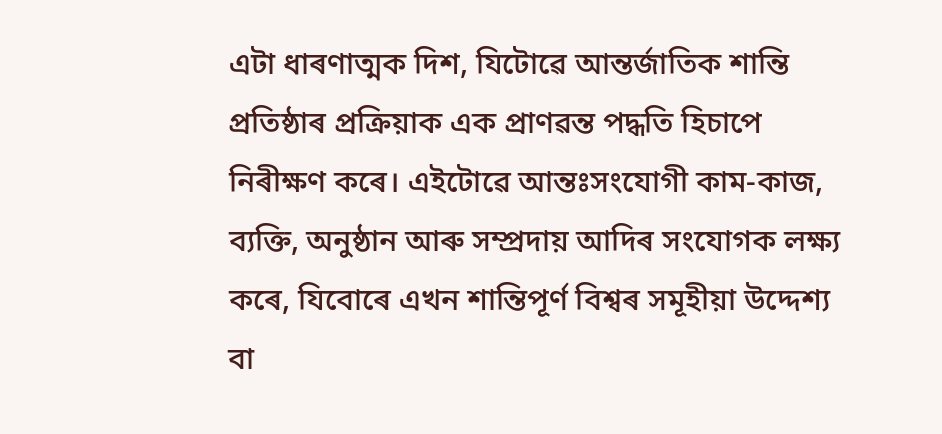এটা ধাৰণাত্মক দিশ, যিটোৱে আন্তর্জাতিক শান্তি প্ৰতিষ্ঠাৰ প্ৰক্ৰিয়াক এক প্রাণৱন্ত পদ্ধতি হিচাপে নিৰীক্ষণ কৰে। এইটোৱে আন্তঃসংযোগী কাম-কাজ, ব্যক্তি, অনুষ্ঠান আৰু সম্প্রদায় আদিৰ সংযোগক লক্ষ্য কৰে, যিবোৰে এখন শান্তিপূর্ণ বিশ্বৰ সমূহীয়া উদ্দেশ্য বা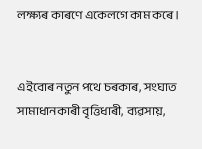লক্ষ্যৰ কাৰণে একেলগে কাম কৰে।


এইবোৰ নতুন পথে চৰকাৰ, সংঘাত সামাধানকাৰী বৃত্তিধাৰী, ব্যৱসায়,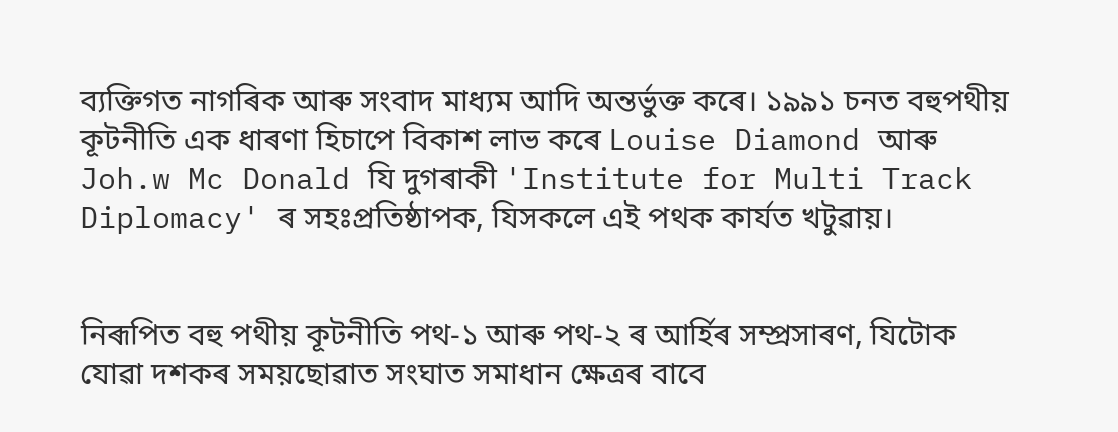ব্যক্তিগত নাগৰিক আৰু সংবাদ মাধ্যম আদি অন্তর্ভুক্ত কৰে। ১৯৯১ চনত বহুপথীয় কূটনীতি এক ধাৰণা হিচাপে বিকাশ লাভ কৰে Louise Diamond আৰু Joh.w Mc Donald যি দুগৰাকী 'Institute for Multi Track Diplomacy' ৰ সহঃপ্রতিষ্ঠাপক, যিসকলে এই পথক কার্যত খটুৱায়।


নিৰূপিত বহু পথীয় কূটনীতি পথ-১ আৰু পথ-২ ৰ আৰ্হিৰ সম্প্ৰসাৰণ, যিটোক যোৱা দশকৰ সময়ছোৱাত সংঘাত সমাধান ক্ষেত্ৰৰ বাবে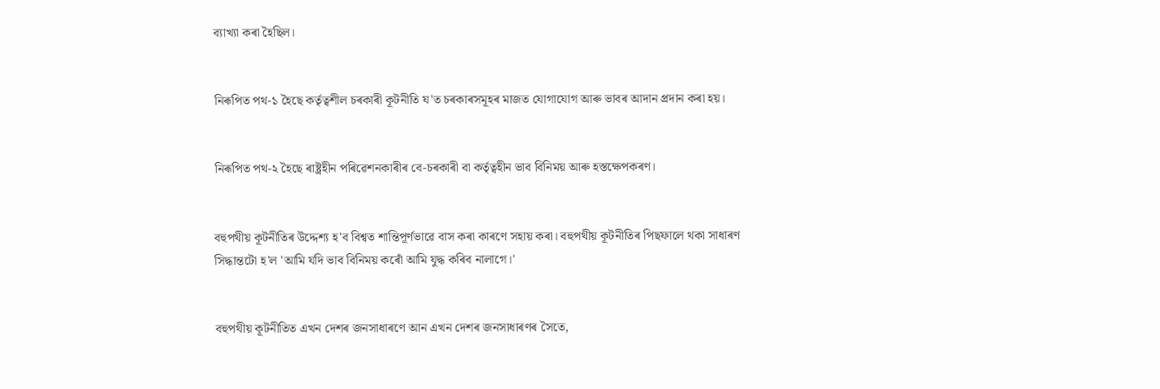ব্যাখ্যা কৰা হৈছিল।


নিৰূপিত পথ-১ হৈছে কর্তৃত্বশীল চৰকাৰী কূটনীতি য'ত চৰকাৰসমূহৰ মাজত যোগাযোগ আৰু ভাবৰ আদান প্রদান কৰা হয়।


নিৰূপিত পথ-২ হৈছে ৰাষ্ট্ৰহীন পৰিৱেশনকাৰীৰ বে-চৰকাৰী বা কর্তৃত্বহীন ভাব বিনিময় আৰু হস্তক্ষেপকৰণ।


বহুপথীয় কূটনীতিৰ উদ্দেশ্য হ'ব বিশ্বত শান্তিপূর্ণভাৱে বাস কৰা কাৰণে সহায় কৰা। বহুপথীয় কূটনীতিৰ পিছফালে থকা সাধাৰণ সিদ্ধান্তটো হ'ল 'আমি যদি ভাব বিনিময় কৰোঁ আমি যুদ্ধ কৰিব নালাগে।'


বহুপথীয় কূটনীতিত এখন দেশৰ জনসাধাৰণে আন এখন দেশৰ জনসাধাৰণৰ সৈতে,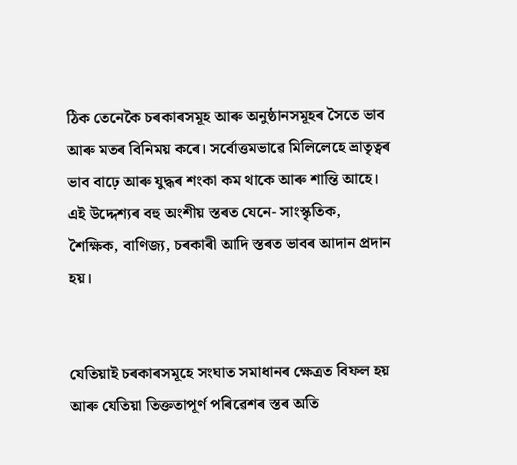ঠিক তেনেকৈ চৰকাৰসমূহ আৰু অনুষ্ঠানসমূহৰ সৈতে ভাব আৰু মতৰ বিনিময় কৰে। সর্বোত্তমভাৱে মিলিলেহে ভ্রাতৃত্বৰ ভাব বাঢ়ে আৰু যুদ্ধৰ শংকা কম থাকে আৰু শান্তি আহে। এই উদ্দেশ্যৰ বহু অংশীয় স্তৰত যেনে- সাংস্কৃতিক, শৈক্ষিক, বাণিজ্য, চৰকাৰী আদি স্তৰত ভাবৰ আদান প্রদান হয়।


যেতিয়াই চৰকাৰসমূহে সংঘাত সমাধানৰ ক্ষেত্ৰত বিফল হয় আৰু যেতিয়া তিক্ততাপূর্ণ পৰিৱেশৰ স্তৰ অতি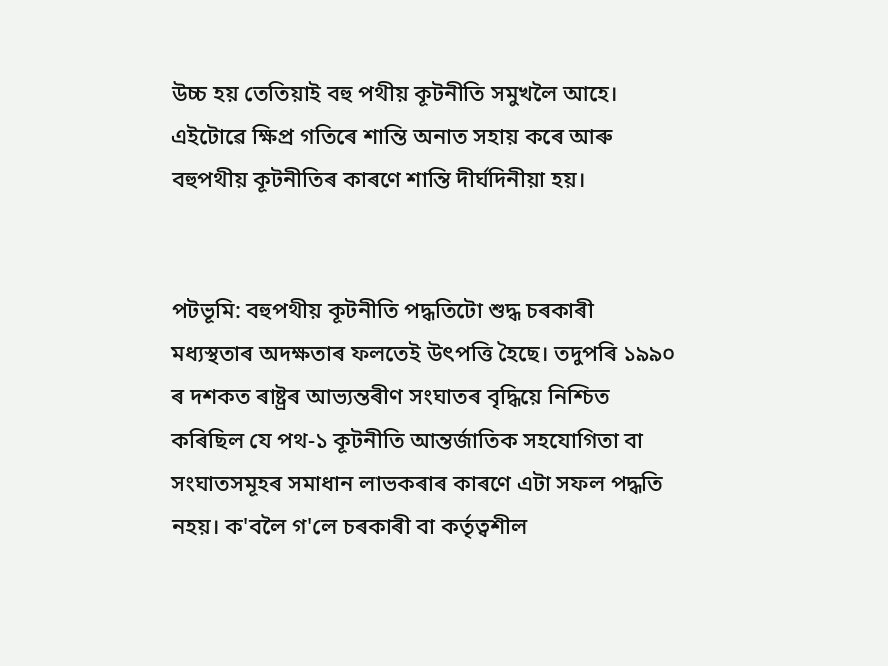উচ্চ হয় তেতিয়াই বহু পথীয় কূটনীতি সমুখলৈ আহে। এইটোৱে ক্ষিপ্ৰ গতিৰে শান্তি অনাত সহায় কৰে আৰু বহুপথীয় কূটনীতিৰ কাৰণে শান্তি দীর্ঘদিনীয়া হয়।


পটভূমি: বহুপথীয় কূটনীতি পদ্ধতিটো শুদ্ধ চৰকাৰী মধ্যস্থতাৰ অদক্ষতাৰ ফলতেই উৎপত্তি হৈছে। তদুপৰি ১৯৯০ ৰ দশকত ৰাষ্ট্ৰৰ আভ্যন্তৰীণ সংঘাতৰ বৃদ্ধিয়ে নিশ্চিত কৰিছিল যে পথ-১ কূটনীতি আন্তর্জাতিক সহযোগিতা বা সংঘাতসমূহৰ সমাধান লাভকৰাৰ কাৰণে এটা সফল পদ্ধতি নহয়। ক'বলৈ গ'লে চৰকাৰী বা কর্তৃত্বশীল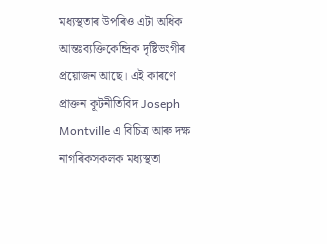মধ্যস্থতাৰ উপৰিও এটা অধিক আন্তঃব্যক্তিকেন্দ্ৰিক দৃষ্টিভংগীৰ প্ৰয়োজন আছে। এই কাৰণে প্ৰাক্তন কূটনীতিবিদ Joseph Montville এ বিচিত্ৰ আৰু দক্ষ নাগৰিকসকলক মধ্যস্থতা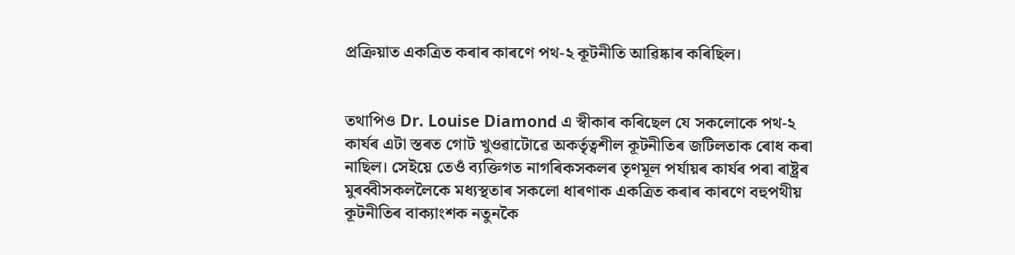প্রক্রিয়াত একত্ৰিত কৰাৰ কাৰণে পথ-২ কূটনীতি আৱিষ্কাৰ কৰিছিল।


তথাপিও Dr. Louise Diamond এ স্বীকাৰ কৰিছেল যে সকলোকে পথ-২ কাৰ্যৰ এটা স্তৰত গোট খুওৱাটোৱে অকর্তৃত্বশীল কূটনীতিৰ জটিলতাক ৰোধ কৰা নাছিল। সেইয়ে তেওঁ ব্যক্তিগত নাগৰিকসকলৰ তৃণমূল পৰ্যায়ৰ কাৰ্যৰ পৰা ৰাষ্ট্ৰৰ মুৰব্বীসকললৈকে মধ্যস্থতাৰ সকলো ধাৰণাক একত্ৰিত কৰাৰ কাৰণে বহুপথীয় কূটনীতিৰ বাক্যাংশক নতুনকৈ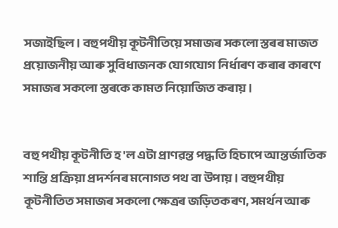সজাইছিল। বহুপথীয় কূটনীতিয়ে সমাজৰ সকলো স্তৰৰ মাজত প্রয়োজনীয় আৰু সুবিধাজনক যোগযোগ নিৰ্ধাৰণ কৰাৰ কাৰণে সমাজৰ সকলো স্তৰকে কামত নিয়োজিত কৰায়।


বহু পথীয় কূটনীতি হ'ল এটা প্রাণৱন্ত পদ্ধতি হিচাপে আন্তর্জাতিক শান্তি প্রক্রিয়া প্ৰদৰ্শনৰ মনোগত পথ বা উপায়। বহুপথীয় কূটনীতিত সমাজৰ সকলো ক্ষেত্ৰৰ জড়িতকৰণ, সমর্থন আৰু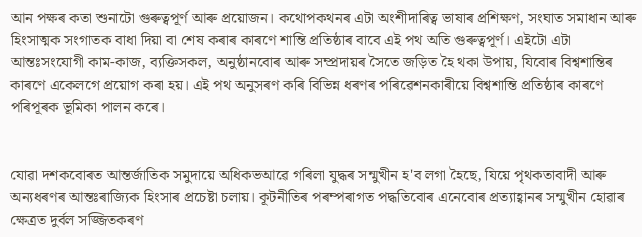আন পক্ষৰ কতা শুনাটো গুৰুত্বপূৰ্ণ আৰু প্ৰয়োজন। কথোপকথনৰ এটা অংশীদাৰিত্ব ভাষাৰ প্ৰশিক্ষণ, সংঘাত সমাধান আৰু হিংসাত্মক সংগাতক বাধা দিয়া বা শেষ কৰাৰ কাৰণে শান্তি প্ৰতিষ্ঠাৰ বাবে এই পথ অতি গুৰুত্বপূর্ণ। এইটো এটা আন্তঃসংযোগী কাম-কাজ, ব্যক্তিসকল, অনুষ্ঠানবোৰ আৰু সম্প্ৰদায়ৰ সৈতে জড়িত হৈ থকা উপায়, যিবোৰ বিশ্বশান্তিৰ কাৰণে একেলগে প্রয়োগ কৰা হয়। এই পথ অনুসৰণ কৰি বিভিন্ন ধৰণৰ পৰিৱেশনকাৰীয়ে বিশ্বশান্তি প্রতিষ্ঠাৰ কাৰণে পৰিপূৰক ভূমিকা পালন কৰে।


যোৱা দশকবোৰত আন্তর্জাতিক সমুদায়ে অধিকভআৱে গৰিলা যুদ্ধৰ সন্মুখীন হ'ব লগা হৈছে, যিয়ে পৃথকতাবাদী আৰু অন্যধৰণৰ আন্তঃৰাজ্যিক হিংসাৰ প্ৰচেষ্টা চলায়। কূটনীতিৰ পৰম্পৰাগত পদ্ধতিবোৰ এনেবোৰ প্ৰত্যাহ্বানৰ সন্মুখীন হোৱাৰ ক্ষেত্ৰত দুর্বল সজ্জিতকৰণ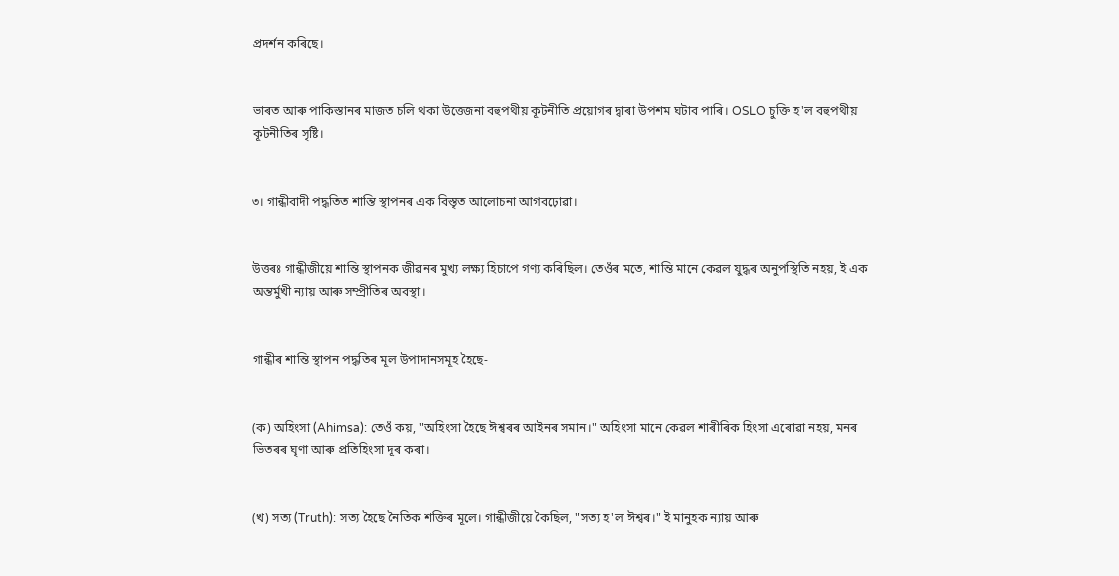প্ৰদৰ্শন কৰিছে।


ভাৰত আৰু পাকিস্তানৰ মাজত চলি থকা উত্তেজনা বহুপথীয় কূটনীতি প্ৰয়োগৰ দ্বাৰা উপশম ঘটাব পাৰি। OSLO চুক্তি হ'ল বহুপথীয় কূটনীতিৰ সৃষ্টি।


৩। গান্ধীবাদী পদ্ধতিত শান্তি স্থাপনৰ এক বিস্তৃত আলোচনা আগবঢ়োৱা।


উত্তৰঃ গান্ধীজীয়ে শান্তি স্থাপনক জীৱনৰ মুখ্য লক্ষ্য হিচাপে গণ্য কৰিছিল। তেওঁৰ মতে, শান্তি মানে কেৱল যুদ্ধৰ অনুপস্থিতি নহয়, ই এক অন্তর্মুখী ন্যায় আৰু সম্প্ৰীতিৰ অবস্থা।


গান্ধীৰ শান্তি স্থাপন পদ্ধতিৰ মূল উপাদানসমূহ হৈছে-


(ক) অহিংসা (Ahimsa): তেওঁ কয়, "অহিংসা হৈছে ঈশ্বৰৰ আইনৰ সমান।" অহিংসা মানে কেৱল শাৰীৰিক হিংসা এৰোৱা নহয়, মনৰ ভিতৰৰ ঘৃণা আৰু প্রতিহিংসা দূৰ কৰা।


(খ) সত্য (Truth): সত্য হৈছে নৈতিক শক্তিৰ মূলে। গান্ধীজীয়ে কৈছিল, "সত্য হ'ল ঈশ্বৰ।" ই মানুহক ন্যায় আৰু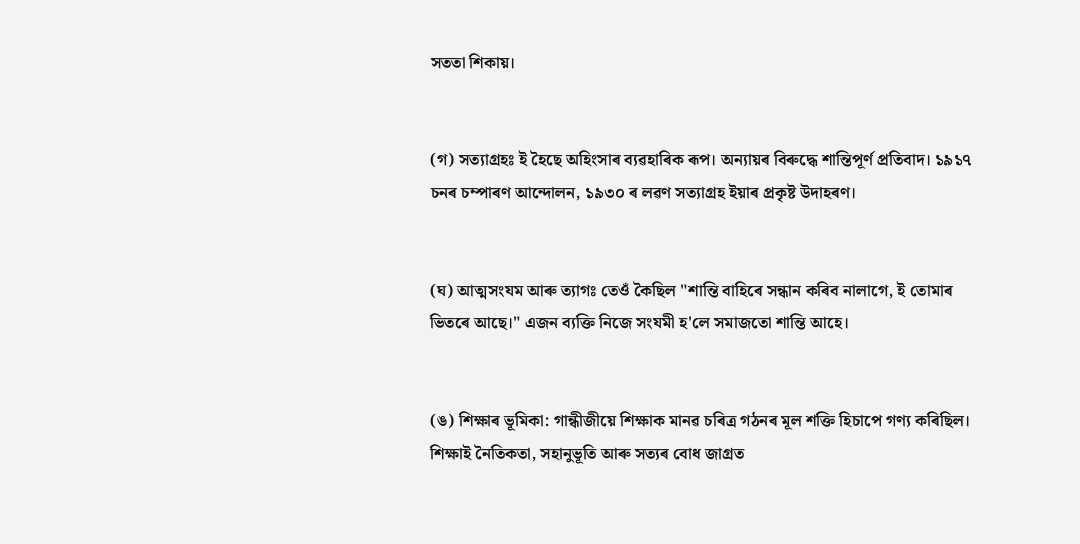সততা শিকায়।


(গ) সত্যাগ্রহঃ ই হৈছে অহিংসাৰ ব্যৱহাৰিক ৰূপ। অন্যায়ৰ বিৰুদ্ধে শান্তিপূর্ণ প্রতিবাদ। ১৯১৭ চনৰ চম্পাৰণ আন্দোলন, ১৯৩০ ৰ লৱণ সত্যাগ্রহ ইয়াৰ প্ৰকৃষ্ট উদাহৰণ।


(ঘ) আত্মসংযম আৰু ত্যাগঃ তেওঁ কৈছিল "শান্তি বাহিৰে সন্ধান কৰিব নালাগে, ই তোমাৰ ভিতৰে আছে।" এজন ব্যক্তি নিজে সংযমী হ'লে সমাজতো শান্তি আহে।


(ঙ) শিক্ষাৰ ভূমিকা: গান্ধীজীয়ে শিক্ষাক মানৱ চৰিত্ৰ গঠনৰ মূল শক্তি হিচাপে গণ্য কৰিছিল। শিক্ষাই নৈতিকতা, সহানুভূতি আৰু সত্যৰ বোধ জাগ্রত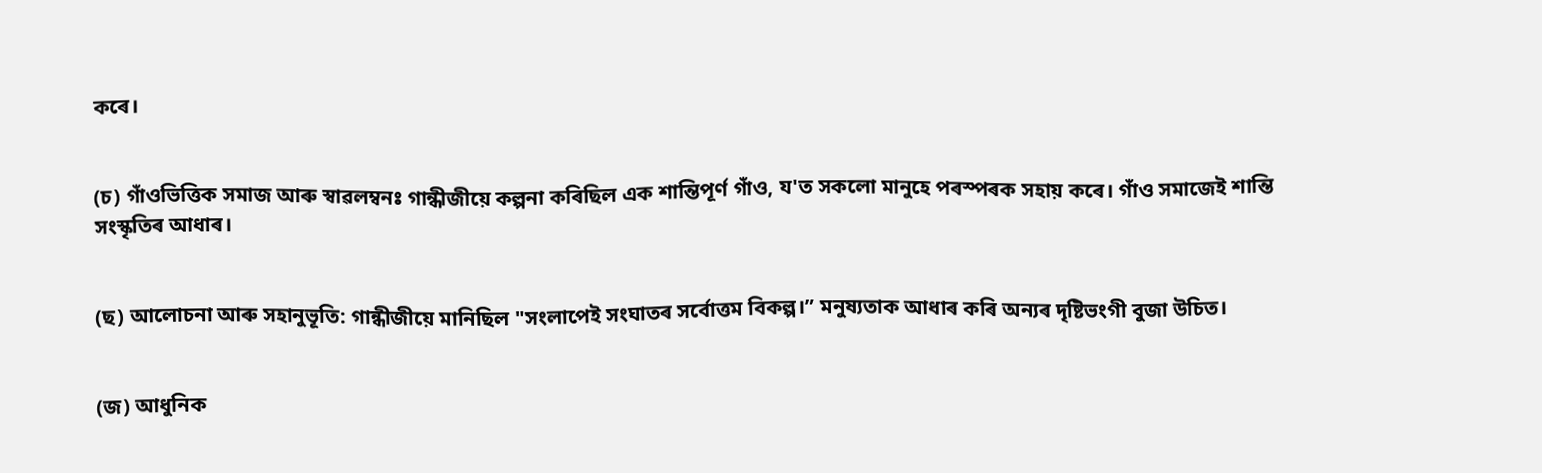কৰে।


(চ) গাঁওভিত্তিক সমাজ আৰু স্বাৱলম্বনঃ গান্ধীজীয়ে কল্পনা কৰিছিল এক শান্তিপূর্ণ গাঁও, য'ত সকলো মানুহে পৰস্পৰক সহায় কৰে। গাঁও সমাজেই শান্তি সংস্কৃতিৰ আধাৰ।


(ছ) আলোচনা আৰু সহানুভূতি: গান্ধীজীয়ে মানিছিল "সংলাপেই সংঘাতৰ সর্বোত্তম বিকল্প।” মনুষ্যতাক আধাৰ কৰি অন্যৰ দৃষ্টিভংগী বুজা উচিত।


(জ) আধুনিক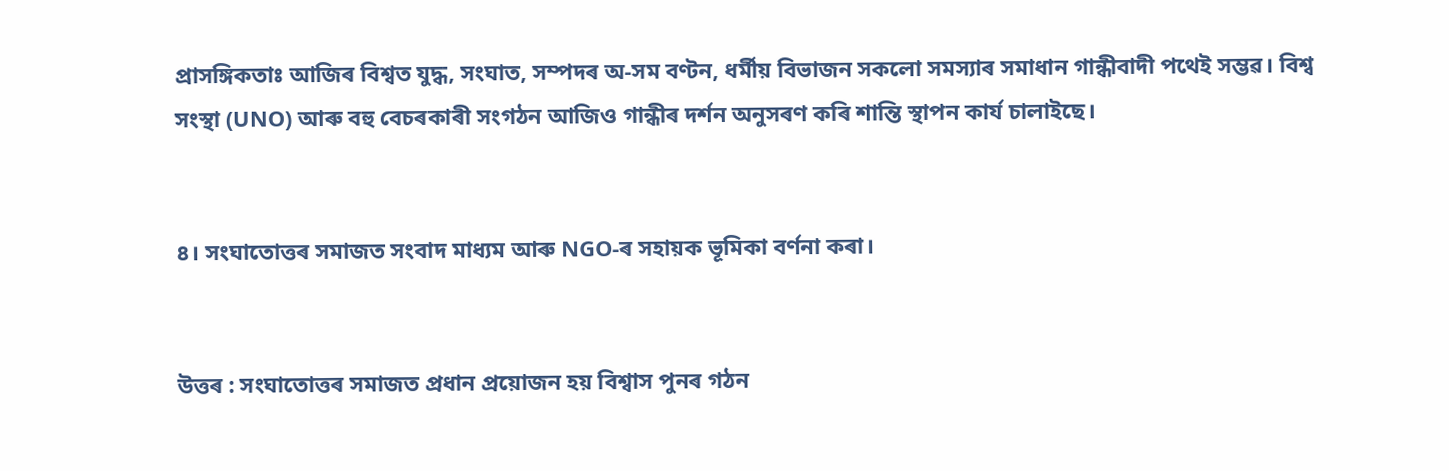প্রাসঙ্গিকতাঃ আজিৰ বিশ্বত যুদ্ধ, সংঘাত, সম্পদৰ অ-সম বণ্টন, ধর্মীয় বিভাজন সকলো সমস্যাৰ সমাধান গান্ধীবাদী পথেই সম্ভৱ। বিশ্ব সংস্থা (UNO) আৰু বহু বেচৰকাৰী সংগঠন আজিও গান্ধীৰ দৰ্শন অনুসৰণ কৰি শান্তি স্থাপন কার্য চালাইছে।


৪। সংঘাতোত্তৰ সমাজত সংবাদ মাধ্যম আৰু NGO-ৰ সহায়ক ভূমিকা বর্ণনা কৰা।


উত্তৰ : সংঘাতোত্তৰ সমাজত প্রধান প্রয়োজন হয় বিশ্বাস পুনৰ গঠন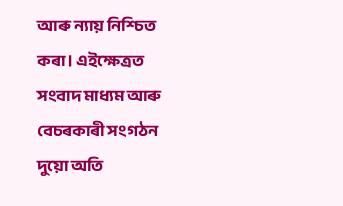আৰু ন্যায় নিশ্চিত কৰা। এইক্ষেত্ৰত সংবাদ মাধ্যম আৰু বেচৰকাৰী সংগঠন দুয়ো অতি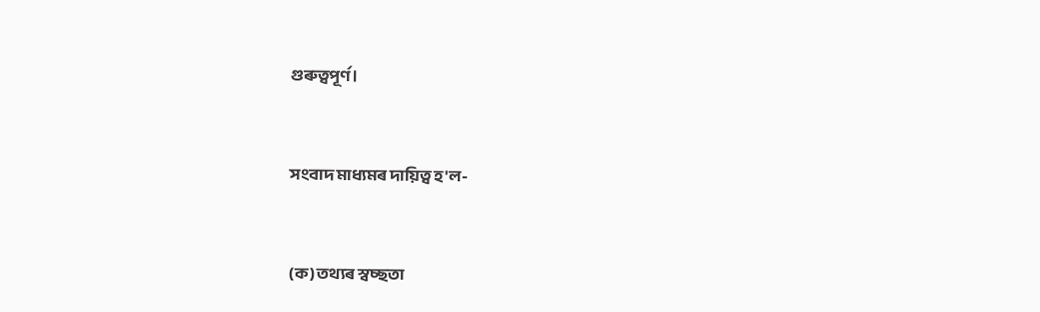গুৰুত্বপূর্ণ।


সংবাদ মাধ্যমৰ দায়িত্ব হ'ল-


(ক) তথ্যৰ স্বচ্ছতা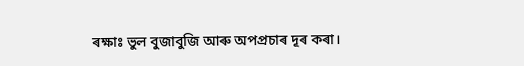ৰক্ষাঃ ভুল বুজাবুজি আৰু অপপ্ৰচাৰ দূৰ কৰা।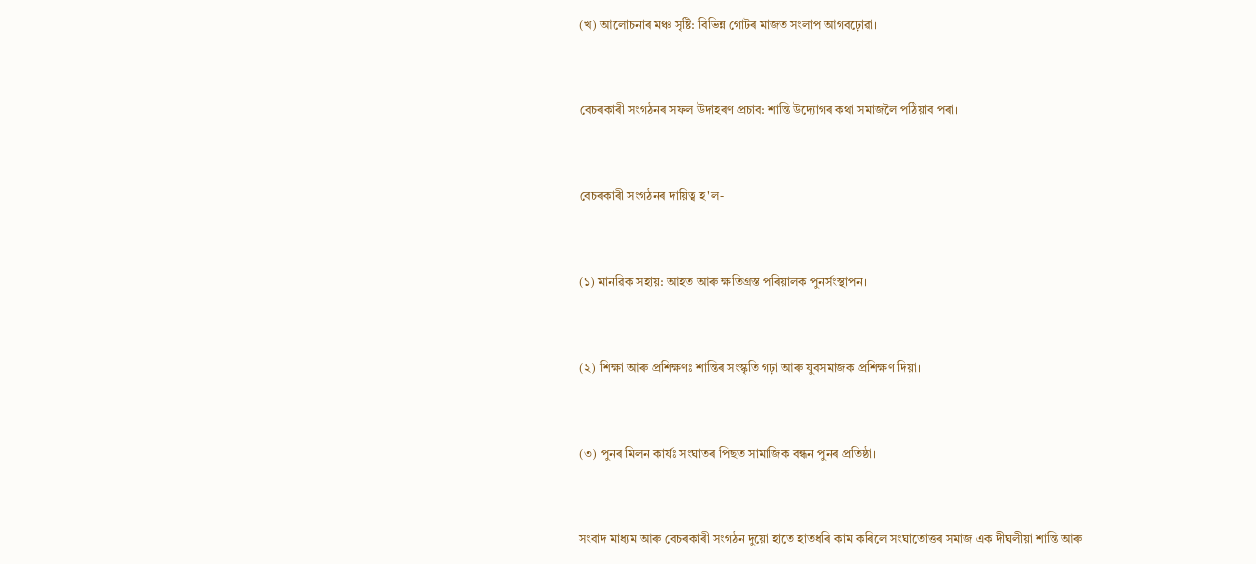(খ) আলোচনাৰ মঞ্চ সৃষ্টি: বিভিন্ন গোটৰ মাজত সংলাপ আগবঢ়োৱা।


বেচৰকাৰী সংগঠনৰ সফল উদাহৰণ প্ৰচাব: শান্তি উদ্যোগৰ কথা সমাজলৈ পঠিয়াব পৰা।


বেচৰকাৰী সংগঠনৰ দায়িত্ব হ'ল-


(১) মানৱিক সহায়: আহত আৰু ক্ষতিগ্রস্ত পৰিয়ালক পুনর্সংস্থাপন।


(২) শিক্ষা আৰু প্রশিক্ষণঃ শান্তিৰ সংস্কৃতি গঢ়া আৰু যুবসমাজক প্রশিক্ষণ দিয়া।


(৩) পুনৰ মিলন কাৰ্যঃ সংঘাতৰ পিছত সামাজিক বন্ধন পুনৰ প্ৰতিষ্ঠা।


সংবাদ মাধ্যম আৰু বেচৰকাৰী সংগঠন দুয়ো হাতে হাতধৰি কাম কৰিলে সংঘাতোত্তৰ সমাজ এক দীঘলীয়া শান্তি আৰু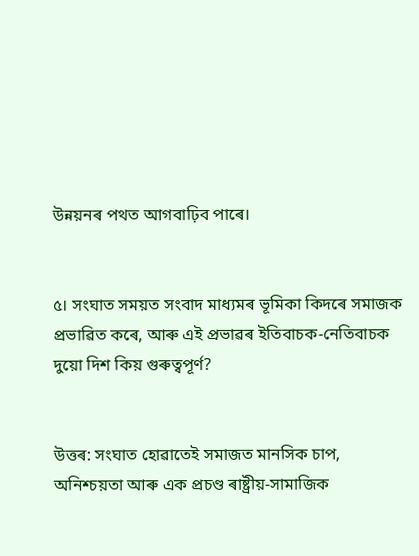উন্নয়নৰ পথত আগবাঢ়িব পাৰে।


৫। সংঘাত সময়ত সংবাদ মাধ্যমৰ ভূমিকা কিদৰে সমাজক প্ৰভাৱিত কৰে, আৰু এই প্ৰভাৱৰ ইতিবাচক-নেতিবাচক দুয়ো দিশ কিয় গুৰুত্বপূর্ণ?


উত্তৰ: সংঘাত হোৱাতেই সমাজত মানসিক চাপ, অনিশ্চয়তা আৰু এক প্রচণ্ড ৰাষ্ট্ৰীয়-সামাজিক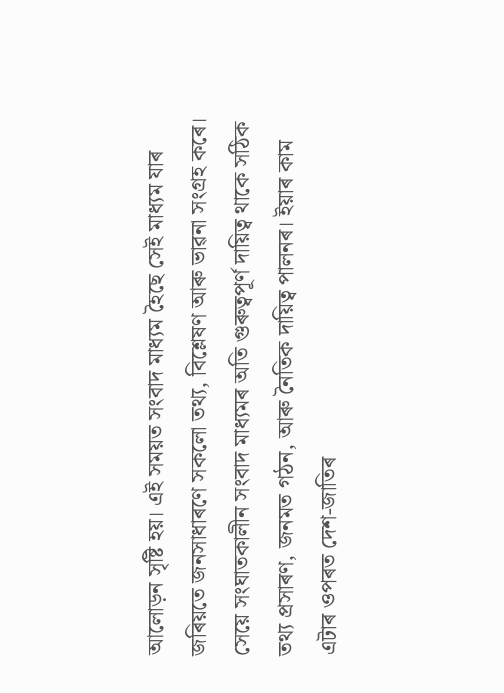আলোড়ন সৃষ্টি হয়। এই সময়ত সংবাদ মাধ্যম হৈছে সেই মাধ্যম যাৰ জৰিয়তে জনসাধাৰণে সকলো তথ্য, বিশ্লেষণ আৰু ভাৱনা সংগ্ৰহ কৰে। সেয়ে সংঘাতকালীন সংবাদ মাধ্যমৰ অতি গুৰুত্বপূৰ্ণ দায়িত্ব থাকে সঠিক তথ্য প্ৰসাৰণ, জনমত গঠন, আৰু নৈতিক দায়িত্ব পালনৰ। ইয়াৰ কাম এটাৰ ওপৰত দেশ-জাতিৰ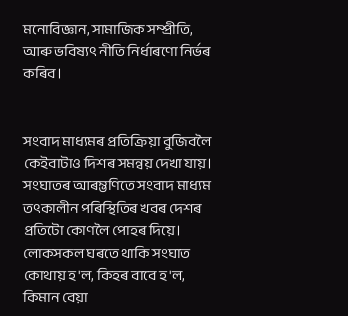মনোবিজ্ঞান, সামাজিক সম্প্রীতি, আৰু ভবিষ্যৎ নীতি নিৰ্ধাৰণো নিৰ্ভৰ কৰিব।


সংবাদ মাধ্যমৰ প্ৰতিক্রিয়া বুজিবলৈ কেইবাটাও দিশৰ সমন্বয় দেখা যায়। সংঘাতৰ আৰম্ভণিতে সংবাদ মাধ্যম তৎকালীন পৰিস্থিতিৰ খবৰ দেশৰ প্ৰতিটো কোণলৈ পোহৰ দিয়ে। লোকসকল ঘৰতে থাকি সংঘাত কোথায় হ'ল, কিহৰ বাবে হ'ল, কিমান বেয়া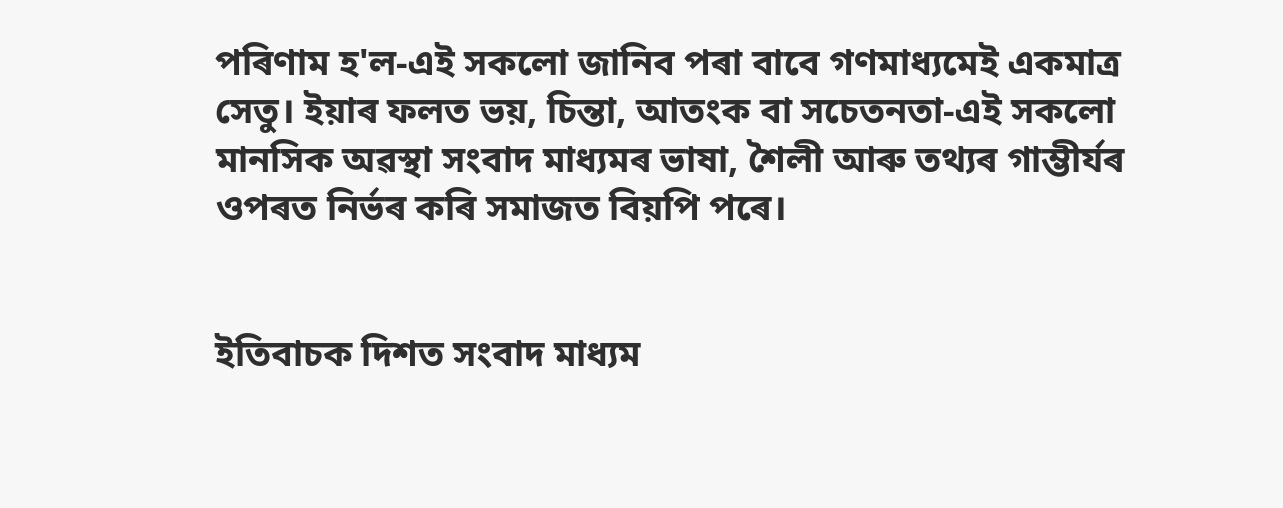পৰিণাম হ'ল-এই সকলো জানিব পৰা বাবে গণমাধ্যমেই একমাত্র সেতু। ইয়াৰ ফলত ভয়, চিন্তা, আতংক বা সচেতনতা-এই সকলো মানসিক অৱস্থা সংবাদ মাধ্যমৰ ভাষা, শৈলী আৰু তথ্যৰ গাম্ভীৰ্যৰ ওপৰত নিৰ্ভৰ কৰি সমাজত বিয়পি পৰে।


ইতিবাচক দিশত সংবাদ মাধ্যম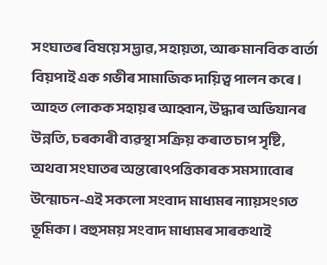সংঘাতৰ বিষয়ে সদ্ভাৱ, সহায়তা, আৰু মানবিক বার্তা বিয়পাই এক গভীৰ সামাজিক দায়িত্ব পালন কৰে। আহত লোকক সহায়ৰ আহ্বান, উদ্ধাৰ অভিযানৰ উন্নতি, চৰকাৰী ব্যৱস্থা সক্ৰিয় কৰাত চাপ সৃষ্টি, অথবা সংঘাতৰ অন্তৰোৎপত্তিকাৰক সমস্যাবোৰ উন্মোচন-এই সকলো সংবাদ মাধ্যমৰ ন্যায়সংগত ভূমিকা। বহুসময় সংবাদ মাধ্যমৰ সাৰকথাই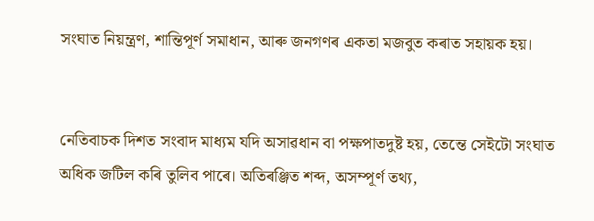সংঘাত নিয়ন্ত্রণ, শান্তিপূর্ণ সমাধান, আৰু জনগণৰ একতা মজবুত কৰাত সহায়ক হয়।


নেতিবাচক দিশত সংবাদ মাধ্যম যদি অসাৱধান বা পক্ষপাতদুষ্ট হয়, তেন্তে সেইটো সংঘাত অধিক জটিল কৰি তুলিব পাৰে। অতিৰঞ্জিত শব্দ, অসম্পূর্ণ তথ্য,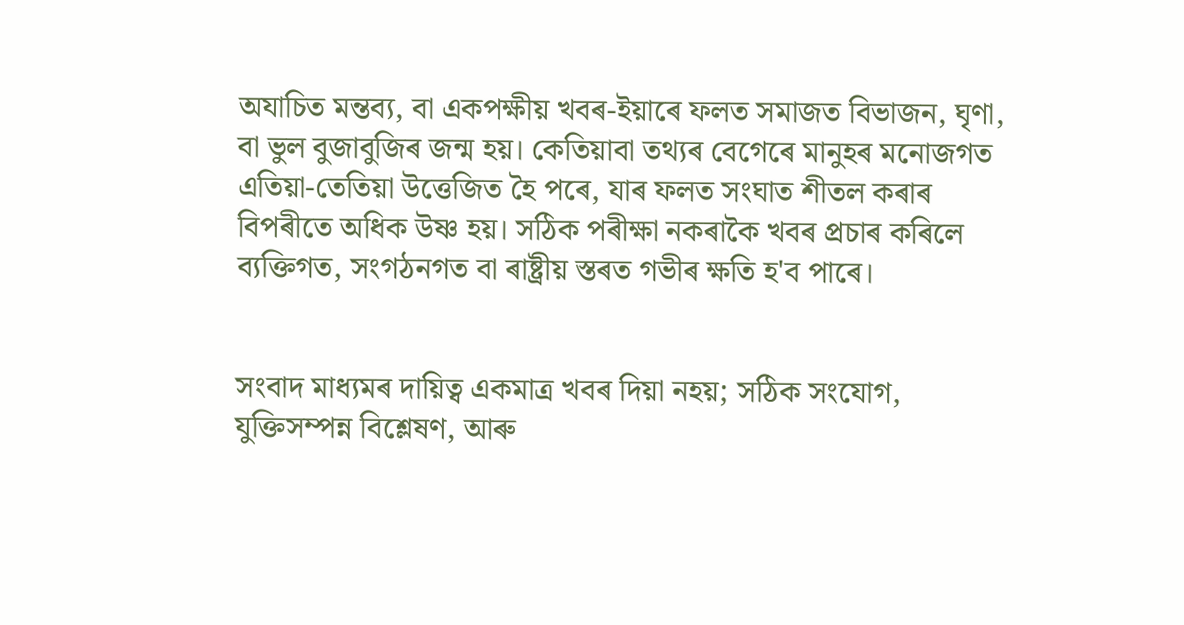অযাচিত মন্তব্য, বা একপক্ষীয় খবৰ-ইয়াৰে ফলত সমাজত বিভাজন, ঘৃণা, বা ভুল বুজাবুজিৰ জন্ম হয়। কেতিয়াবা তথ্যৰ বেগেৰে মানুহৰ মনোজগত এতিয়া-তেতিয়া উত্তেজিত হৈ পৰে, যাৰ ফলত সংঘাত শীতল কৰাৰ বিপৰীতে অধিক উষ্ণ হয়। সঠিক পৰীক্ষা নকৰাকৈ খবৰ প্ৰচাৰ কৰিলে ব্যক্তিগত, সংগঠনগত বা ৰাষ্ট্ৰীয় স্তৰত গভীৰ ক্ষতি হ'ব পাৰে।


সংবাদ মাধ্যমৰ দায়িত্ব একমাত্ৰ খবৰ দিয়া নহয়; সঠিক সংযোগ, যুক্তিসম্পন্ন বিশ্লেষণ, আৰু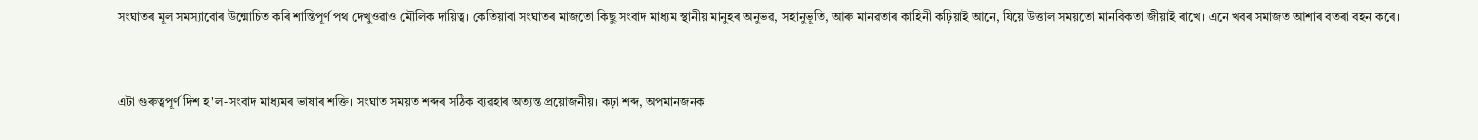সংঘাতৰ মূল সমস্যাবোৰ উন্মোচিত কৰি শান্তিপূর্ণ পথ দেখুওৱাও মৌলিক দায়িত্ব। কেতিয়াবা সংঘাতৰ মাজতো কিছু সংবাদ মাধ্যম স্থানীয় মানুহৰ অনুভৱ, সহানুভূতি, আৰু মানৱতাৰ কাহিনী কঢ়িয়াই আনে, যিয়ে উত্তাল সময়তো মানবিকতা জীয়াই ৰাখে। এনে খবৰ সমাজত আশাৰ বতৰা বহন কৰে।


এটা গুৰুত্বপূৰ্ণ দিশ হ'ল-সংবাদ মাধ্যমৰ ভাষাৰ শক্তি। সংঘাত সময়ত শব্দৰ সঠিক ব্যৱহাৰ অত্যন্ত প্রয়োজনীয়। কঢ়া শব্দ, অপমানজনক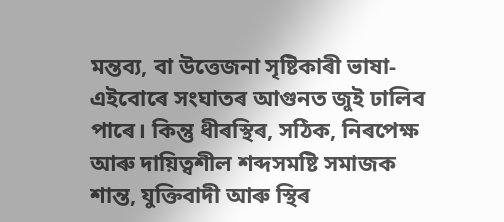মন্তব্য, বা উত্তেজনা সৃষ্টিকাৰী ভাষা-এইবোৰে সংঘাতৰ আগুনত জুই ঢালিব পাৰে। কিন্তু ধীৰস্থিৰ, সঠিক, নিৰপেক্ষ আৰু দায়িত্বশীল শব্দসমষ্টি সমাজক শান্ত, যুক্তিবাদী আৰু স্থিৰ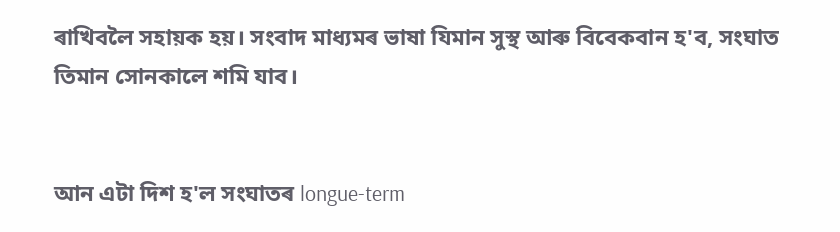ৰাখিবলৈ সহায়ক হয়। সংবাদ মাধ্যমৰ ভাষা যিমান সুস্থ আৰু বিবেকবান হ'ব, সংঘাত তিমান সোনকালে শমি যাব।


আন এটা দিশ হ'ল সংঘাতৰ longue-term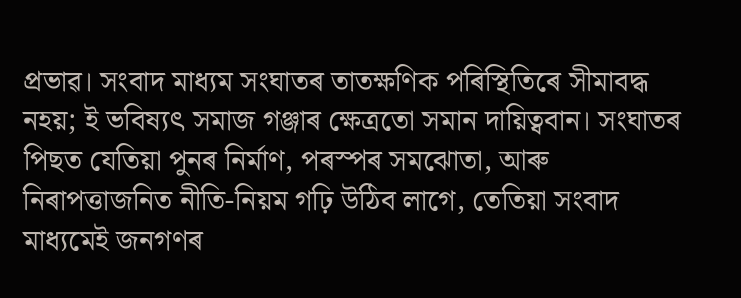প্রভাৱ। সংবাদ মাধ্যম সংঘাতৰ তাতক্ষণিক পৰিস্থিতিৰে সীমাবদ্ধ নহয়; ই ভবিষ্যৎ সমাজ গঞ্জাৰ ক্ষেত্ৰতো সমান দায়িত্ববান। সংঘাতৰ পিছত যেতিয়া পুনৰ নিৰ্মাণ, পৰস্পৰ সমঝোতা, আৰু নিৰাপত্তাজনিত নীতি-নিয়ম গঢ়ি উঠিব লাগে, তেতিয়া সংবাদ মাধ্যমেই জনগণৰ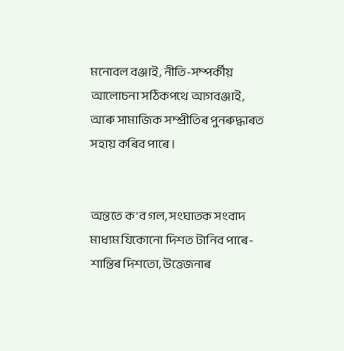মনোবল বঞ্জাই, নীতি-সম্পর্কীয় আলোচনা সঠিকপথে আগবঞ্জাই, আৰু সামাজিক সম্প্ৰীতিৰ পুনৰুদ্ধাৰত সহায় কৰিব পাৰে।


অন্ততে ক'ব গল, সংঘাতক সংবাদ মাধ্যম যিকোনো দিশত টানিব পাৰে-শান্তিৰ দিশতো, উত্তেজনাৰ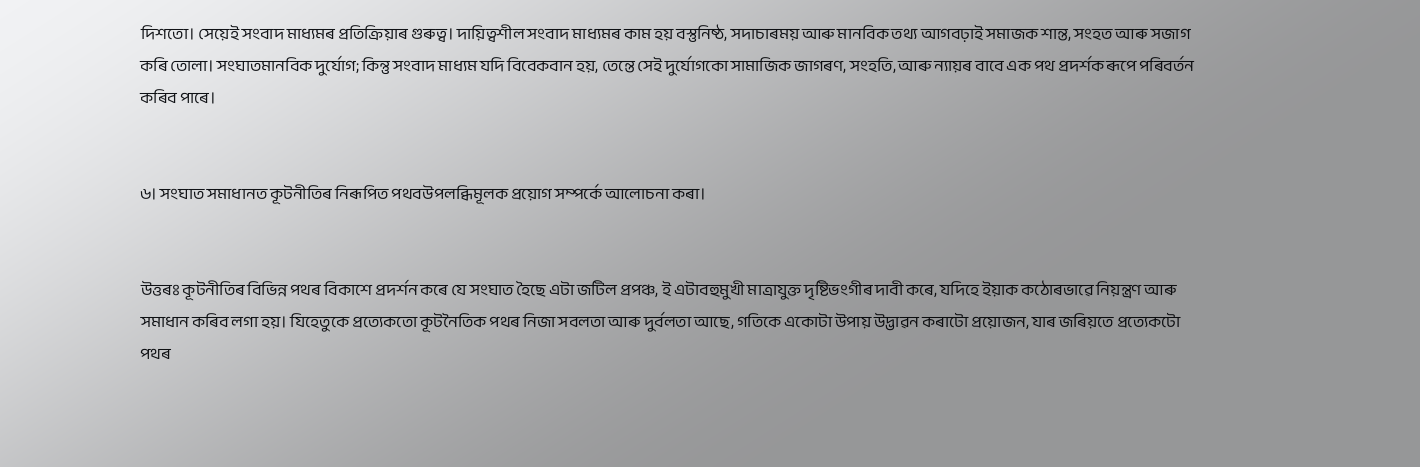দিশতো। সেয়েই সংবাদ মাধ্যমৰ প্ৰতিক্ৰিয়াৰ গুৰুত্ব। দায়িত্বশীল সংবাদ মাধ্যমৰ কাম হয় বস্তুনিষ্ঠ, সদাচাৰময় আৰু মানবিক তথ্য আগবঢ়াই সমাজক শান্ত, সংহত আৰু সজাগ কৰি তোলা। সংঘাতমানবিক দুর্যোগ; কিন্তু সংবাদ মাধ্যম যদি বিবেকবান হয়, তেন্তে সেই দুর্যোগকো সামাজিক জাগৰণ, সংহতি, আৰু ন্যায়ৰ বাবে এক পথ প্রদর্শক ৰূপে পৰিবৰ্তন কৰিব পাৰে।


৬। সংঘাত সমাধানত কূটনীতিৰ নিৰূপিত পথবউপলব্ধিমূলক প্রয়োগ সম্পর্কে আলোচনা কৰা।


উত্তৰঃ কূটনীতিৰ বিভিন্ন পথৰ বিকাশে প্ৰদৰ্শন কৰে যে সংঘাত হৈছে এটা জটিল প্রপঞ্চ, ই এটাবহুমুখী মাত্রাযুক্ত দৃষ্টিভংগীৰ দাবী কৰে, যদিহে ইয়াক কঠোৰভাৱে নিয়ন্ত্রণ আৰু সমাধান কৰিব লগা হয়। যিহেতুকে প্রত্যেকতো কূটনৈতিক পথৰ নিজা সবলতা আৰু দুৰ্বলতা আছে, গতিকে একোটা উপায় উদ্ভাৱন কৰাটো প্রয়োজন, যাৰ জৰিয়তে প্রত্যেকটো পথৰ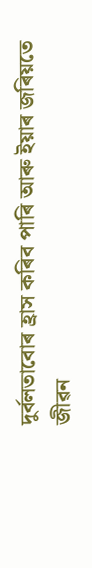দুৰ্বলতাবোৰ হ্ৰাস কৰিব পাৰি আৰু ইয়াৰ জৰিয়তে জীৱন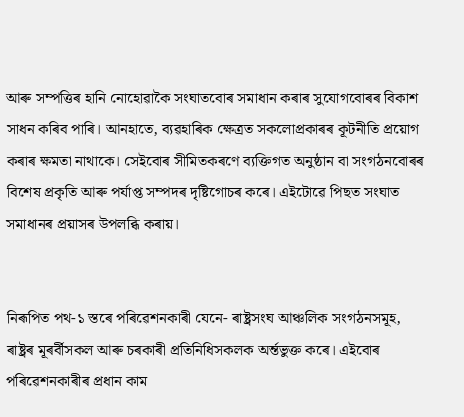আৰু সম্পত্তিৰ হানি নোহোৱাকৈ সংঘাতবোৰ সমাধান কৰাৰ সুযোগবোৰৰ বিকাশ সাধন কৰিব পাৰি। আনহাতে, ব্যৱহাৰিক ক্ষেত্ৰত সকলোপ্ৰকাৰৰ কূটনীতি প্ৰয়োগ কৰাৰ ক্ষমতা নাথাকে। সেইবোৰ সীমিতকৰণে ব্যক্তিগত অনুষ্ঠান বা সংগঠনবোৰৰ বিশেষ প্রকৃতি আৰু পর্যাপ্ত সম্পদৰ দৃষ্টিগোচৰ কৰে। এইটোৱে পিছত সংঘাত সমাধানৰ প্ৰয়াসৰ উপলব্ধি কৰায়।


নিৰূপিত পথ-১ স্তৰে পৰিৱেশনকাৰী যেনে- ৰাষ্ট্ৰসংঘ আঞ্চলিক সংগঠনসমূহ, ৰাষ্ট্ৰৰ মূৰৰ্বীসকল আৰু চৰকাৰী প্ৰতিনিধিসকলক অর্ন্তভুক্ত কৰে। এইবোৰ পৰিৱেশনকাৰীৰ প্রধান কাম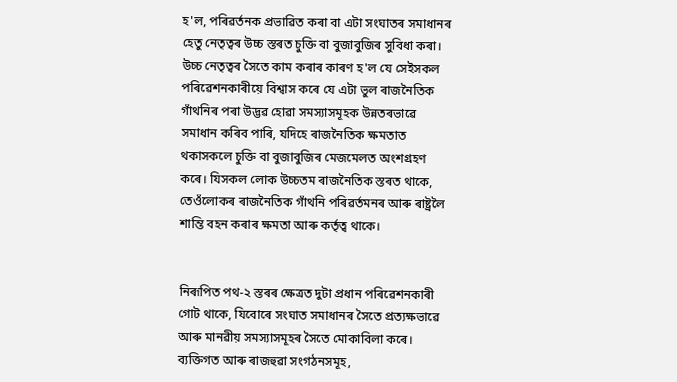হ'ল, পৰিৱৰ্তনক প্ৰভাৱিত কৰা বা এটা সংঘাতৰ সমাধানৰ হেতু নেতৃত্বৰ উচ্চ স্তৰত চুক্তি বা বুজাবুজিৰ সুবিধা কৰা। উচ্চ নেতৃত্বৰ সৈতে কাম কৰাৰ কাৰণ হ'ল যে সেইসকল পৰিৱেশনকাৰীয়ে বিশ্বাস কৰে যে এটা ভুল ৰাজনৈতিক গাঁথনিৰ পৰা উদ্ভৱ হোৱা সমস্যাসমূহক উন্নতৰভাৱে সমাধান কৰিব পাৰি, যদিহে ৰাজনৈতিক ক্ষমতাত থকাসকলে চুক্তি বা বুজাবুজিৰ মেজমেলত অংশগ্ৰহণ কৰে। যিসকল লোক উচ্চতম ৰাজনৈতিক স্তৰত থাকে, তেওঁলোকৰ ৰাজনৈতিক গাঁথনি পৰিৱৰ্তমনৰ আৰু ৰাষ্ট্ৰলৈ শান্তি বহন কৰাৰ ক্ষমতা আৰু কর্তৃত্ব থাকে।


নিৰূপিত পথ-২ স্তৰৰ ক্ষেত্ৰত দুটা প্রধান পৰিৱেশনকাৰী গোট থাকে, যিবোৰে সংঘাত সমাধানৰ সৈতে প্রত্যক্ষভাৱে আৰু মানৱীয় সমস্যাসমূহৰ সৈতে মোকাবিলা কৰে। ব্যক্তিগত আৰু ৰাজহুৱা সংগঠনসমূহ,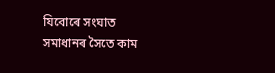যিবোৰে সংঘাত সমাধানৰ সৈতে কাম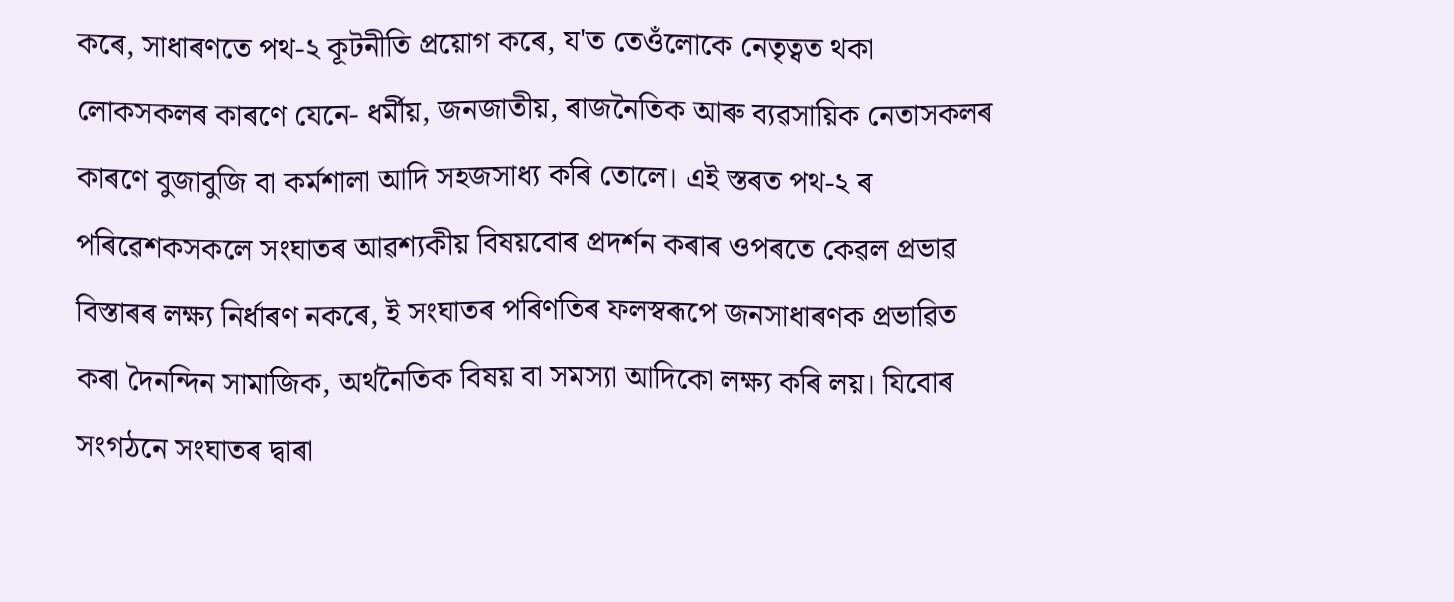কৰে, সাধাৰণতে পথ-২ কূটনীতি প্রয়োগ কৰে, য'ত তেওঁলোকে নেতৃত্বত থকা লোকসকলৰ কাৰণে যেনে- ধর্মীয়, জনজাতীয়, ৰাজনৈতিক আৰু ব্যৱসায়িক নেতাসকলৰ কাৰণে বুজাবুজি বা কর্মশালা আদি সহজসাধ্য কৰি তোলে। এই স্তৰত পথ-২ ৰ পৰিৱেশকসকলে সংঘাতৰ আৱশ্যকীয় বিষয়বোৰ প্ৰদৰ্শন কৰাৰ ওপৰতে কেৱল প্ৰভাৱ বিস্তাৰৰ লক্ষ্য নির্ধাৰণ নকৰে, ই সংঘাতৰ পৰিণতিৰ ফলস্বৰূপে জনসাধাৰণক প্ৰভাৱিত কৰা দৈনন্দিন সামাজিক, অর্থনৈতিক বিষয় বা সমস্যা আদিকো লক্ষ্য কৰি লয়। যিবোৰ সংগঠনে সংঘাতৰ দ্বাৰা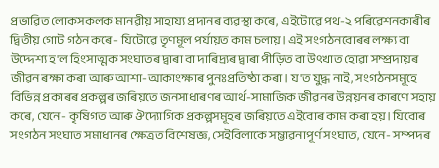প্ৰভাৱিত লোকসকলক মানৱীয় সাহায্য প্ৰদানৰ ব্যৱস্থা কৰে, এইটোৱে পথ-২ পৰিৱেশনকাৰীৰ দ্বিতীয় গোট গঠন কৰে- যিটোৱে তৃণমূল পর্যায়ত কাম চলায়। এই সংগঠনবোৰৰ লক্ষ্য বা উদ্দেশ্য হ'ল হিংসাত্মক সংঘাতৰ দ্বাৰা বা দাৰিদ্ৰ্যৰ দ্বাৰা পীড়িত বা উৎখাত হোৱা সম্প্ৰদায়ৰ জীৱন ৰক্ষা কৰা আৰু আশা-আকাংক্ষাৰ পুনঃপ্রতিষ্ঠা কৰা। য'ত যুদ্ধ নাই, সংগঠনসমূহে বিভিন্ন প্ৰকাৰৰ প্ৰকল্পৰ জৰিয়তে জনসাধাৰণৰ আৰ্থ-সামাজিক জীৱনৰ উন্নয়নৰ কাৰণে সহায় কৰে, যেনে- কৃষিগত আৰু ঔদ্যোগিক প্রকল্পসমূহৰ জৰিয়তে এইবোৰ কাম কৰা হয়। যিবোৰ সংগঠন সংঘাত সমাধানৰ ক্ষেত্ৰত বিশেষজ্ঞ, সেইবিলাকে সম্ভাৱনাপূর্ণ সংঘাত, যেনে- সম্পদৰ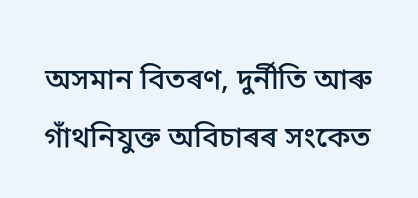অসমান বিতৰণ, দুর্নীতি আৰু গাঁথনিযুক্ত অবিচাৰৰ সংকেত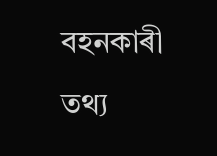বহনকাৰী তথ্য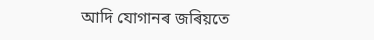আদি যোগানৰ জৰিয়তে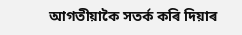আগতীয়াকৈ সতর্ক কৰি দিয়াৰ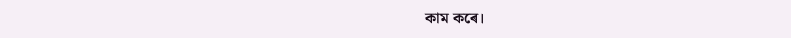কাম কৰে।